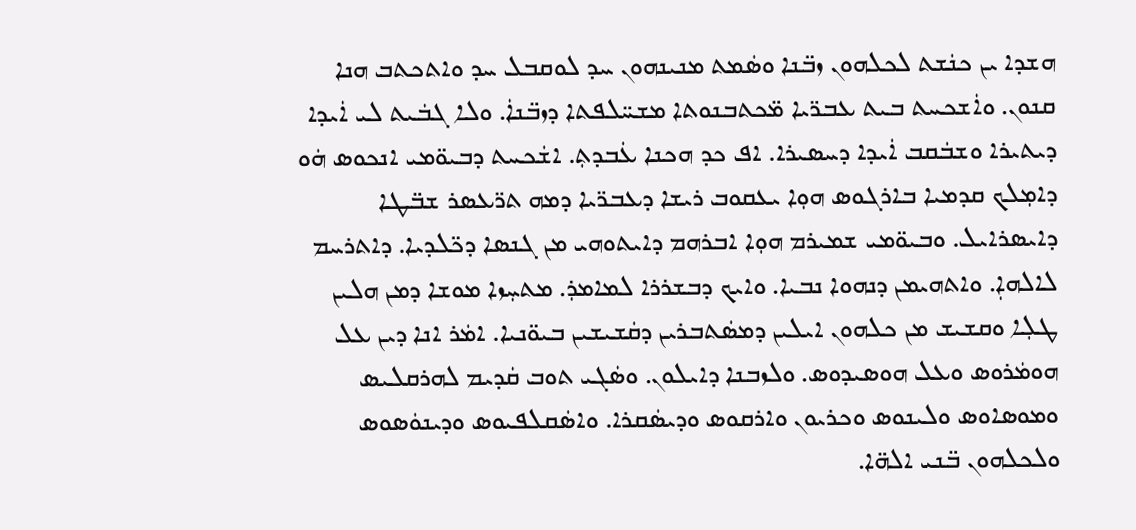ܗܫܕܐ ܝܢ ܟܢܿܫܬ ܠܟܠܗܘܢ ܙܒ̈ܢܐ ܘܣܿܡܬ ܡܢܝܢܗܘܢ ܚܕ ܠܘܩܒܠ ܚܕ ܘܐܬܟܬܒ ܗܢܐ ܩܢܘܢ. ܘܐܿܫܟܚܬ ܒܝܬ ܥܒܪ̈ܝܐ ܡ̈ܟܬܒܢܘܬܐ ܡܫܚ̈ܠܦܬܐ ܕܙܒ̈ܢܐܿ. ܘܠܐ ܓܒܿܝܬ ܠܝ ܐܿܝܕܐ ܕܝܬܝܪܐ ܘܫܒܿܩܒ ܐܿܝܕܐ ܕܚܣܝܪܐ. ܐܦ ܟܕ ܗܟܢܐ ܥܿܒܕܬܼ. ܐܫܿܟܚܬ ܕܒܝܘ̈ܡܝ ܐܢܟܘܣ ܗܿܘ ܕܐܡܼܠܟ ܩܕܡܝܐ ܒܐܪܓܘܣ ܗܘܼܐ ܝܥܩܘܒ ܪܝܫܐ ܕܥܒܪ̈ܝܐ ܕܡܗ ܬܪ̈ܥܣܪ ܫܒ̈ܛܐ ܕܐܝܣܪܐܝܠ. ܘܒܝܘ̈ܡܝ ܫܡܝܪܡ ܗܘܼܐ ܐܒܪܗܡ ܕܐܝܬܘܗܝ ܡܢ ܓܢܣܐ ܕܟ̈ܠܕܝܐ. ܕܐܬܪܚܡ ܠܐܠܗܐܼ. ܘܐܬܗܝܡܢ ܕܢܗܘܐ ܢܒܝܐ. ܘܐܝܟ ܕܒܫܪܪܐ ܠܡܐܡܪܼ. ܡܬܚܼܙܐ ܡܘܫܐ ܕܡܢ ܗܠܝܢ ܛܠܼܐ ܘܩܫܝܫ ܡܢ ܟܠܗܘܢ ܐܝܠܝܢ ܕܡܣܿܬܒܪܝܢ ܕܩܿܫܝܫܝܢ ܒܝܘ̈ܢܝܐ. ܐܡܿܪ ܐܢܐ ܕܝܢ ܥܠ ܗܘܡܿܪܘܣ ܘܥܠ ܗܘܣܝܕܘܣ. ܘܠܙܒܢܐ ܕܐܝܠܘܢ. ܘܣܿܓܝ ܬܘܒ ܩܿܕܝܡ ܠܗܪܩܠܝܣ ܘܡܘܣܐܘܣ ܘܠܝܢܘܣ ܘܟܪܝܘܢ ܘܐܪܩܘܣ ܘܕܝܣܿܩܪܐ. ܘܐܣܿܩܠܦܝܘܣ ܘܕܝܢܘܿܣܘܣ ܘܠܟܠܗܘܢ ܒ̈ܢܝ ܐܠܗ̈ܐ.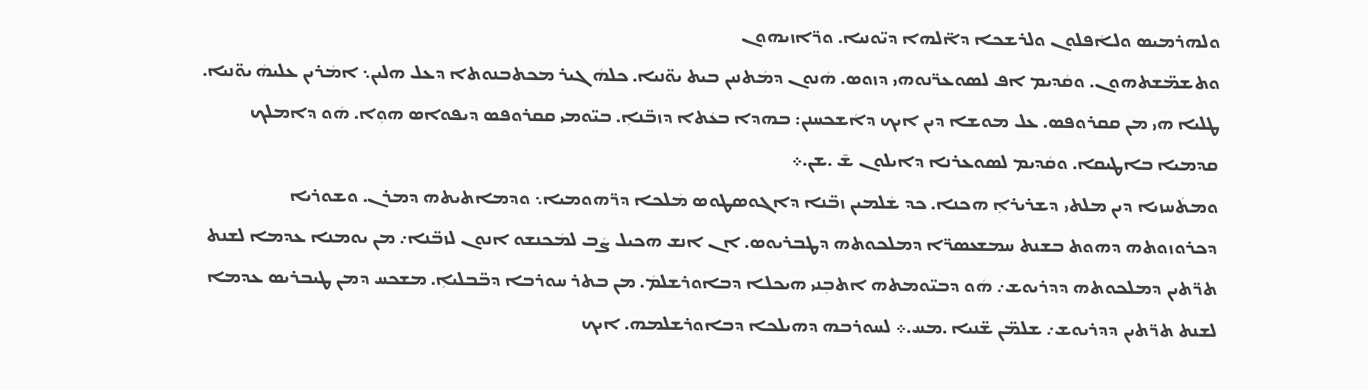ܘܠܗܪܡܝܣ ܘܠܐܿܦܠܘܢ ܘܠܪܫܟܐ ܕܐ̈ܠܗܐ ܕܝ̈ܘܢܝܐ. ܘܪ̈ܐܙܝܗܘܢ
ܘܬܫܡ̈ܫܬܗܘܢ. ܘܩܿܕܝܡ ܐܦ ܠܣܘܥܪ̈ܢܘܗܝ ܕܙܘܣ. ܗܿܢܘܢ ܕܡܿܬܢܝܢ ܒܝܬ ܝܘ̈ܢܝܐ. ܟܠܗܿ ܓܝܪ ܡܟܬܒܢܘܬܐ ܕܥܠ ܗܠܝܢ܆ ܐܡܿܪܝܢ ܥܠܝܗܿ ܝܘ̈ܢܝܐ. ܛܠܝܐ ܗܝ ܡܢ ܩܩܪܘܦܣ. ܥܠ ܡܘܫܐ ܕܝܢ ܐܝܟ ܕܐܿܫܟܚܢܢ: ܒܗܕܐ ܒܥܿܬܐ ܕܙܒ̈ܢܐܼ. ܒܝ̈ܘܡܝ ܩܩܪܘܦܣ ܕܝܦܘܐܣ ܗܘܼܐ. ܗܿܘ ܕܐܡܠܟ ܩܕܡܝܐ ܒܐܛܝܩܐ. ܘܩܿܕܝܡ ܠܣܘܥܪܢܐ ܕܐܝܠܘܢ ܫ̄ .ܫܢ.܀
ܘܡܬܿܚܙܝܐ ܕܝܢ ܡܠܬܝ ܕܫܪܝܪܐܼ ܗܟܢܐ. ܟܕ ܫܿܠܡܝܢ ܙܒ̈ܢܐ ܕܐܓܘܣܛܘܣ ܡܿܠܟܐ ܕܪ̈ܗܘܡܝܐ܆ ܘܕܡܐܬܝܬܗ ܕܡܪܢ. ܘܫܘܪܝܐ ܕܟܪܘܙܘܬܗ ܕܗܘܬ ܒܫܢܬ ܚܡܫܥܣܪ̈ܐ ܕܡܠܟܘܬܗ ܕܛܒܪܝܘܣ. ܐܢ ܐܢܫ ܗܟܝܠ ܨܿܒ ܠܡܿܟܢܫܘ ܐܢܘܢ ܠܙܒ̈ܢܐ܇ ܡܢ ܝܘܡܢܐ ܥܕܡܐ ܠܫܢܬ ܬܪ̈ܬܝܢ ܕܡܠܟܘܬܗ ܕܕܪܝܘܫ܇ ܗܿܘ ܕܒܝ̈ܘܡܬܗ ܐܬܒܼܢܝ ܗܝܟܠܐ ܕܒܐܘܪܫܠܡܿ. ܡܢ ܒܬܪ ܚܘܪܒܐ ܕܒ̈ܒܠܝܐܼ. ܡܫܟܚ ܕܡܢ ܛܝܒܪܝܣ ܥܕܡܐ ܠܫܢܬ ܬܪ̈ܬܝܢ ܕܕܪܝܘܫ܇ ܫܠܡ̈ܢ ܫ̈ܢܝܐ .ܡܚ.܀ ܠܚܘܪܒܗ ܕܗܝܠܟܐ ܕܒܐܘܪܫܠܡܗ. ܐܝܟ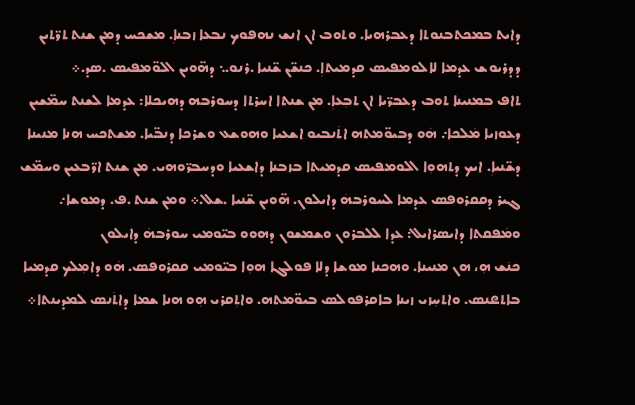ܕܐܝܬ ܒܡܟܬܒܢܘܬܐ ܕܥܒܪܗܝܐ. ܘܬܘܒ ܐܢ ܐܢܫ ܢܗܦܘܟ ܢܒܥܐ ܙܒܢܐܼ. ܡܫܟܚ ܕܡܢ ܫܢܬ ܬܪ̈ܬܝܢ ܕܕܪܝܘܫ ܥܕܡܐ ܠܐܠܘܡܦܝܣ ܩܕܡܝܬܐܼ. ܟܢܫ̈ܢ ܫ̈ܢܝܐ .ܪܢܘ.܆ ܕܗ̈ܘܝܢ ܐܠܘ̈ܡܦܝܣ .ܣܕ.܀
ܬܐܦ ܒܡܢܝܢܐ ܬܘܒ ܕܥܒܪ̈ܝܐ ܐܢ ܬܒܼܥܐܼ. ܡܢ ܫܢܬܐ ܐܚܪܬܐ ܕܚܘܪܒܗ ܕܗܝܟܠܐ: ܥܕܡܐ ܠܫܢܬ ܚܡ̈ܫܝܢ ܕܥܘܙܝܐ ܡܿܠܟܐ܇ ܗܿܘ ܕܒܝܘ̈ܡܬܗ ܐܬܿܢܒܝܘ ܐܫܥܝܐ ܘܗܘܫܥ ܘܫܪܟܐ ܕܢܒ̈ܝܐ. ܡܫܬܟܚ ܗܢܐ ܡܢܝܢܐ ܕܫ̈ܢܝܐܼ. ܐܝܟ ܕܬܗܘܼܐ ܐܠܘܡܦܝܣ ܩܕܡܝܬܐ ܒܙܒܢܐ ܕܐܫܥܝܐ ܘܕܚܒܪ̈ܘܗܝ. ܡܢ ܫܢܬ ܐܪ̈ܒܥܝܢ ܘܚܡ̈ܫ ܓܝܪ ܕܩܩܪܘܦܣ ܥܕܡܐ ܠܚܘܪܒܗܿ ܕܐܝܠܘܢܼ. ܗ̈ܘܝܢ ܫ̈ܢܝܐ .ܫܠ.܀ ܘܡܢ ܫܢܬ .ܦ. ܕܡܘܫܐ܇ ܘܡܿܦܩܬܐ ܕܐܝܣܪܐܝܠ: ܥܕܐ ܠܠܒܪܘܢ ܘܫܡܫܘܢ ܕܗܘܘ ܒܝ̈ܘܡܝ ܚܘܪܒܗܿ ܕܐܝܠܘܢ
ܟܢܿܫ ܗܼ، ܗܢ ܡܢܝܢܐ. ܘܗܟܢܐ ܡܘܫܐ ܕܠܐ ܦܘܠܓܐ ܗܘܼܐ ܒܝ̈ܘܡܝ ܩܩܪܘܦܣ. ܗܿܘ ܕܐܡܼܠܟ ܩܕܡܝܐ ܒܐܬܧܢܣ. ܘܐܬܚܼܙܝ ܙܝܢܐ ܒܐܩܪܦܘܠܣ ܒܝܘ̈ܡܬܗ. ܘܐܬܼܩܪܝ ܗܼܘ ܗܢܐ ܫܡܐ ܕܐܬܿܢܣ ܠܡܕܝܢܬܐ܀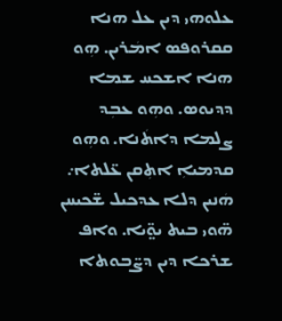ܥܠܘܗܝ ܕܝܢ ܥܠ ܗܢܐ ܩܩܪܘܦܣ ܐܡܿܪܝܢ. ܗܼܘ ܗܢܐ ܐܫܟܚ ܫܡܐ ܕܕܝܘܣ. ܘܗܼܘ ܥܒܼܕ ܨܠܡܐ ܕܐܬܿܢܐ. ܘܗܼܘ ܩܕܡܝܐܼ ܐܬܼܩܢ ܥ̈ܠܬܐ܇ ܗܿܢܝܢ ܕܠܐ ܥܕܟܝܠ ܫ̈ܟܝܚܢ ܗ̈ܘܝ ܒܝܬ ܝܘ̤̈ܝܐ. ܘܐܦ ܫܪܟܐ ܕܝܢ ܕܨ̈ܒܘܬܐ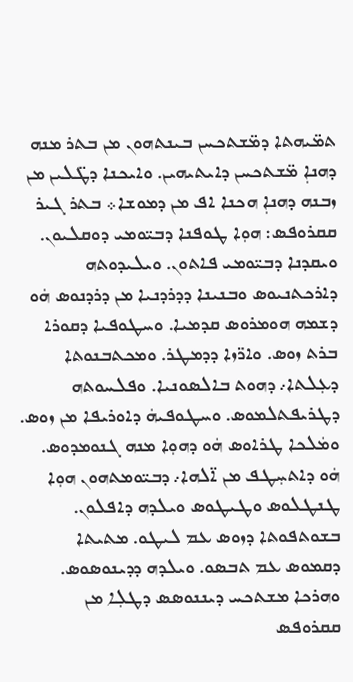ܬܡ̈ܝܗܬܐ ܕܡ̈ܫܬܟܚܢ ܒܝܢܬܗܘܢ ܡܢ ܒܬܪ ܡܢܗ ܕܗܢܐܼ ܡ̈ܫܬܟܚܢ ܕܐܝܬܝܗܝܢ. ܘܐܝܟܢܐ ܕܛ̈ܠܝܢ ܡܢ ܙܒܢܗ ܕܗܢܐܼ ܗܟܢܐ ܐܦ ܡܢ ܕܡܘܫܐ܀ ܒܬܪ ܓܝܪ ܩܩܪܘܦܣ: ܗܘܼܐ ܛܘܦܢܐ ܕܒܝ̈ܘܡܝ ܕܘܩܠܝܘܢ. ܘܝܩܕܢܐ ܕܒܝ̈ܘܡܝ ܦܐܬܘܢ. ܘܝܠܝܕܘܬܗ ܕܐܪܟܬܢܝܘܣ ܘܒܢܝܢܐ ܕܕܪܕܢܝܐ ܡܢ ܕܪܕܢܘܣ ܗܿܘ ܕܫܡܗ ܗܘܡܪܘܣ ܩܕܡܝܐ. ܘܚܛܘܦܝܐ ܕܩܘܪܐ ܒܪܬ ܙܘܣ. ܘܐܪ̈ܙܐ ܕܕܡܛܪ. ܘܡܟܬܒܢܘܬܐ ܕܥܼܠܬܐ܇ ܕܗܘܬ ܒܐܠܣܘܢܝܐ. ܘܦܠܚܘܬܗ ܕܛܪܝܦܬܠܡܘܣ. ܘܚܛܘܦܝܗܿ ܕܐܘܪܝܦܐ ܡܢ ܙܘܣ. ܘܡܿܠܟܐ ܛܪܐܘܣ ܗܿܘ ܕܗܘܼܐ ܡܢܗ ܓܢܘܡܕܘܣ. ܗܿܘ ܕܐܬܚܼܛܦ ܡܢ ܐ̈ܠܗܐ܇ ܕܒܝ̈ܘܡܬܗܘܢ ܗܘܼܐ ܛܢܛܠܘܣ ܘܛܝܛܘܣ ܘܝܠܕܗ ܕܐܦܠܘܢ. ܒܫܘܬܦܘܬܐ ܕܙܘܣ ܥܡ ܠܝܛܘ. ܡܬܝܬܐ ܕܩܡܘܣ ܥܡ ܬܒܣܘ. ܘܝܠܕܗ ܕܕܝܢܘܣܘܣ. ܘܗܪܟܐ ܡܫܬܟܚ ܕܝܢܢܘܣܣ ܕܛܠܼܐ ܡܢ ܩܩܪܘܦܣ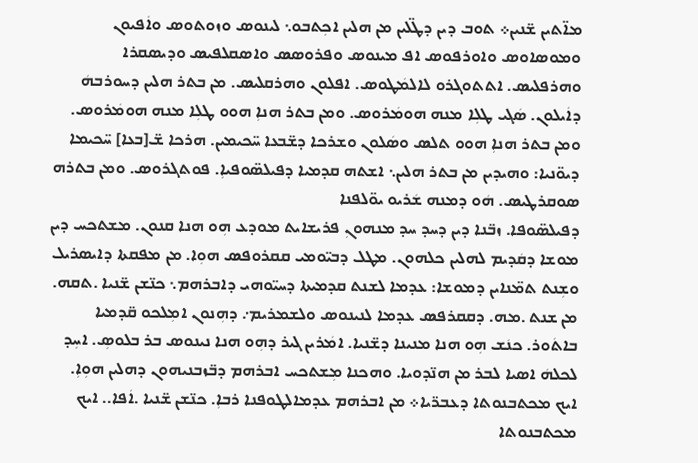ܡܐ̈ܬܝܢ ܫ̈ܢܝܢ܀ ܬܘܒ ܕܝܢ ܕܛ̈ܠܝܢ ܡܢ ܗܠܝܢ ܐܟܼܬܒܘ܆ ܠܝܢܘܣ ܘܙܘܬܘܣ ܘܐܿܦܝܘܢ ܘܡܘܣܐܘܣ ܘܐܘܪܦܘܣ ܐܦ ܡܝܢܘܣ ܘܦܪܘܣܣ ܘܐܣܩܠܦܝܣ ܘܕܝܣܩܪܐ ܘܗܪܦܠܝܣ. ܐܬܬܘܓܪܘ ܠܐܠܡܿܛܘܣ. ܐܦܠܘܢ ܘܗܪܩܠܝܣ. ܡܢ ܒܬܪ ܗܠܝܢ ܕܚܘܪܒܗܿ ܕܐܿܝܠܘܢ. ܣܿܓܝ ܛܠܼܐ ܡܢܗ ܗܘܡܿܪܘܣ. ܘܡܢ ܒܬܪ ܗܢܐܼ ܗܘܘ ܛܠܼܐ ܡܢܗ ܗܘܡܿܪܘܣ. ܘܡܢ ܒܬܪ ܗܢܐܼ ܗܘܘ ܬܠܣ ܘܣܿܠܘܢ ܘܫܪܟܐ ܕܫ̈ܒܥܐ ܚ̈ܟܝܡܝܢ. ܗܪܟܐ ܫ̈[ܒܥܐ] ܚ̈ܟܝܡܐ ܕܝܘ̈ܢܝܐ: ܘܗܝܕܝܢ ܡܢ ܒܬܪ ܗܠܝܢ܆ ܐܫܬܗ ܩܕܡܝܐ ܕܦܝܠܣ̈ܘܦܝܐܼ. ܦܘܬܓܪܘܣ. ܘܡܢ ܒܬܪܗ ܣܘܩܪܛܝܣ. ܗܿܘ ܕܡܢܗ ܫܿܪܝܘ ܝܘ̈ܠܦܢܐ
ܕܦܝܠܣ̈ܘܦܐ. ܙܒ̈ܢܐ ܕܝܢ ܕܚܕ ܚܕ ܡܢܗܘܢܼ ܦܪܝܫܐܝܬ ܡܘܕܥ ܗܼܘ ܗܢܐ ܩܢܘܢ. ܡܫܬܟܚ ܕܝܢ ܡܘܫܐ ܕܩܿܕܝܡ ܠܗܠܝܢ ܟܠܗܘܢ. ܡܛܠ ܕܒܝ̈ܘܡܝ ܩܩܪܘܦܣ ܗܘܼܐ. ܡܢ ܡܦܩܬܐ ܕܐܝܣܪܝܠ ܘܫܼܢܬ ܬܡ̈ܢܐܝܢ ܕܡܘܫܐ: ܥܕܡܐ ܠܫܢܬ ܩܕܡܝܬܐ ܕܚܝ̈ܘܗܝ ܕܐܒܪܗܡ܆ ܟܢ̈ܫܢ ܫ̈ܢܝܐ .ܬܩܗ. ܡܢ ܫܢܬ .ܡܗ. ܕܩܩܪܦܣ ܥܕܡܐ ܠܢܝܢܘܣ ܘܠܫܡܪܝܡ܇ ܕܗܼܢܘܢ ܐܡܼܠܟܘ ܩ̈ܕܡܝܐ ܒܐܬܿܘܪ. ܟܢܿܫ ܗܼܘ ܗܢܐ ܡܢܝܢܐ ܕܫ̈ܢܝܐ. ܐܡܿܪܝܢ ܓܝܪ ܕܗܼܘ ܗܢܐ ܢܝܢܘܣ ܒܪ ܒܠܘܣܼ. ܐܚܼܕ ܠܟܠܗܿ ܐܣܝܐ ܠܒܪ ܡܢ ܗܢ̈ܕܘܝܐ. ܘܗܟܢܐ ܡܼܫܬܟܚ ܐܒܪܗܡ ܕܒ̈ܙܒܢܝܗܘܢ ܕܗܠܝܢ ܗܘܼܐܼ. ܐܝܟ ܡܟܬܒܢܘܬܐ ܕܥܒܪ̈ܝܐ܀ ܡܢ ܐܒܪܗܡ ܥܕܡܐܠܛܘܦܢܐ ܪܒܐܼ. ܟܢ̈ܫܢ ܫ̈ܢܝܐ .ܐܿܦܐ.. ܐܝܟ ܡܟܬܒܢܘܬܐ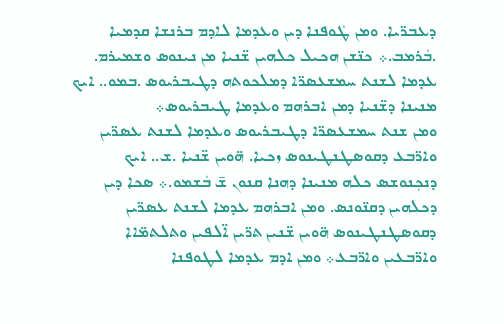ܕܥܒܪ̈ܝܐ. ܘܡܢ ܛܿܘܦܢܐ ܕܝܢ ܘܥܕܡܐ ܠܐܕܡ ܒܪܢܫܐ ܩܕܡܝܐ .ܒܿܪܡܒ.܀ ܟܢ̈ܫܢ ܗܟܝܠ ܟܠܗܝܢ ܫ̈ܢܝܐ ܡܢ ܢܝܢܘܣ ܘܫܡܝܪܡ. ܥܕܡܐ ܠܫܢܬ ܚܡܫܥܣܪ̈ܐ ܕܡܠܟܘܬܗ ܕܛܝܒܪܝܘܣ .ܒܡܘ.. ܐܝܟ ܡܢܝܢܐ ܕܫ̈ܢܝܐ ܕܡܢ ܐܒܪܗܡ ܘܥܕܡܐ ܛܝܒܪܝܘܣ܀
ܘܡܢ ܫܢܬ ܚܡܫܥܣܪ̈ܐ ܕܛܝܒܪܝܘܣ ܘܥܕܡܐ ܠܫܢܬ ܥܣܪ̈ܝܢ ܘܐܪ̈ܒܥ ܕܩܘܣܛܢܛܝܢܘܣ ܙܟܝܐ. ܗ̈ܘܝܢ ܫ̈ܢܝܐ .ܫ.. ܐܝܟ ܕܢܟܼܢܘܫܣ ܟܠܗ ܡܢܝܢܐ ܕܗܢܐ ܩܢܘܢ ܫ̄ ܒܿܫܡܘ.܀ ܣܟܐ ܕܝܢ ܕܟܠܗܝܢ ܕܩܢ̈ܘܢܣ. ܘܡܢ ܐܒܪܗܡ ܥܕܡܐ ܠܫܢܬ ܥܣܪ̈ܝܢ ܕܩܘܣܛܢܛܝܢܘܣ ܗ̈ܘܝܢ ܫ̈ܢܝܢ ܬܪ̈ܝܢ ܐ̈ܠܦܝܢ ܘܬܠܬܡ̈ܐܐ ܘܐܪ̈ܒܥܝܢ ܘܐܪ̈ܒܥ܀ ܘܡܢ ܐܕܡ ܥܕܡܐ ܠܛܘܦܢܐ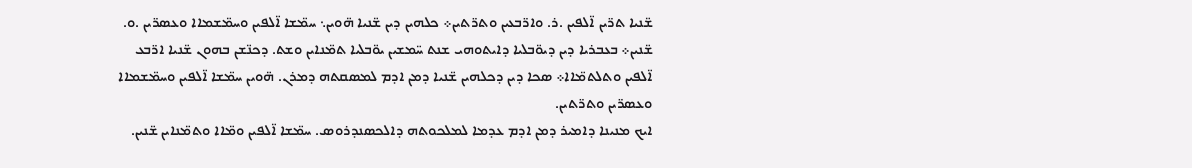ܫ̈ܢܝܐ ܬܪ̈ܝܢ ܐ̈ܠܦܝܢ .ܪ. ܘܐܪ̈ܒܥܝܢ ܘܬܪ̈ܬܝܢ܀ ܟܠܗܝܢ ܕܝܢ ܫ̈ܢܝܐ ܗ̈ܘܝܢ܆ ܚܡ̈ܫܐ ܐ̈ܠܦܝܢ ܘܚܡ̈ܫܡܐܐ ܘܥܣܪ̈ܝܢ .ܘ. ܫ̈ܢܝܢ܀ ܒܥܒܪܝܐ ܕܝܢ ܕܝܘ̈ܒܠܝܐ ܕܐܝܬܘܗܝ ܫܢܬ ܚ̈ܡܫܝܢ ܝܘ̈ܒܠܝܐ ܬܡ̈ܢܐܝܢ ܘܫܬ. ܕܟܢ̈ܫܢ ܒܗܘܢ ܫ̈ܢܝܐ ܐܪ̈ܒܥ ܐ̈ܠܦܝܢ ܘܬܠܬܡ̈ܐܐ܀ ܣܟܐ ܕܝܢ ܕܟܠܗܝܢ ܫ̈ܢܝܐ ܕܡܢ ܐܕܡ ܠܡܣܩܬܗ ܕܡܪܢ. ܗ̈ܘܝܢ ܚܡ̈ܫܐ ܐ̈ܠܦܝܢ ܘܚܡ̈ܫܡܐܐ ܘܥܣܪ̈ܝܢ ܘܬܪ̈ܬܝܢ.
ܐܝܟ ܡܢܝܢܐ ܕܐܡܝܪ ܕܡܢ ܐܕܡ ܥܕܡܐ ܠܡܠܟܘܬܗ ܕܐܠܟܣܢܕܪܘܣ. ܚܡ̈ܫܐ ܐ̈ܠܦܝܢ ܘܡ̈ܐܐ ܘܬܡ̈ܢܐܝܢ ܫ̈ܢܝܢ.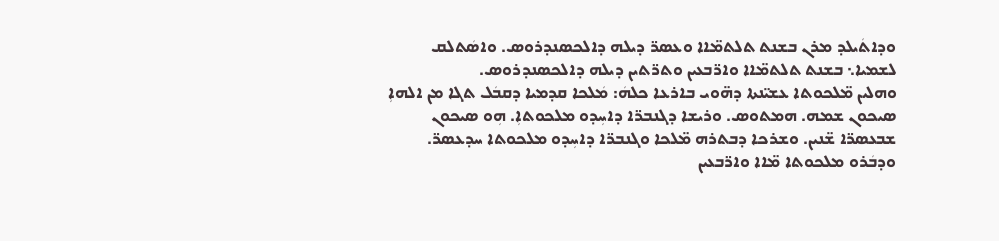ܘܕܐܬܿܝܠܕ ܡܪܢ ܒܫܢܬ ܬܠܬܡ̈ܐܐ ܘܥܣܪ̈ ܕܝܠܗ ܕܐܠܟܣܢܕܪܘܣ. ܘܐܣܿܬܠܩ ܠܫܡܝܐ܆ ܒܫܢܬ ܬܠܬܡ̈ܐܐ ܘܐܪ̈ܒܥܝܢ ܘܬܪ̈ܬܝܢ ܕܝܠܗ ܕܐܠܟܣܢܕܪܘܣ.
ܘܗܠܝܢ ܡ̈ܠܟܘܬܐ ܥܫܝ̈ܢܬܐ ܕܗ̈ܘܝ ܒܐܪܥܐ ܟܠܗܿ: ܡܿܠܟܐ ܩܕܡܝܐ ܕܩܒܿܠ ܬܓܐ ܡܢ ܐܠܗܐܼ ܣܝܟܘܢ ܫܡܗ. ܗܡܬܘܣ. ܘܪܝܫܐ ܕܓܢܒܪ̈ܐ ܕܐܚܼܕܘ ܡܠܟܘܬܐܼ. ܗܼܘ ܣܝܟܘܢ ܫܒܥܣܪ̈ܐ ܫ̈ܢܝܢ. ܘܫܪܟܐ ܕܒܬܪܗ ܡ̈ܠܟܐ ܘܓܢܒܪ̈ܐ ܕܐܚܼܕܘ ܡܠܟܘܬܐ ܚܕܥܣܪ̈. ܘܕܒܿܪܘ ܡܠܟܘܬܐ ܡ̈ܐܐ ܘܐܪ̈ܒܥܝܢ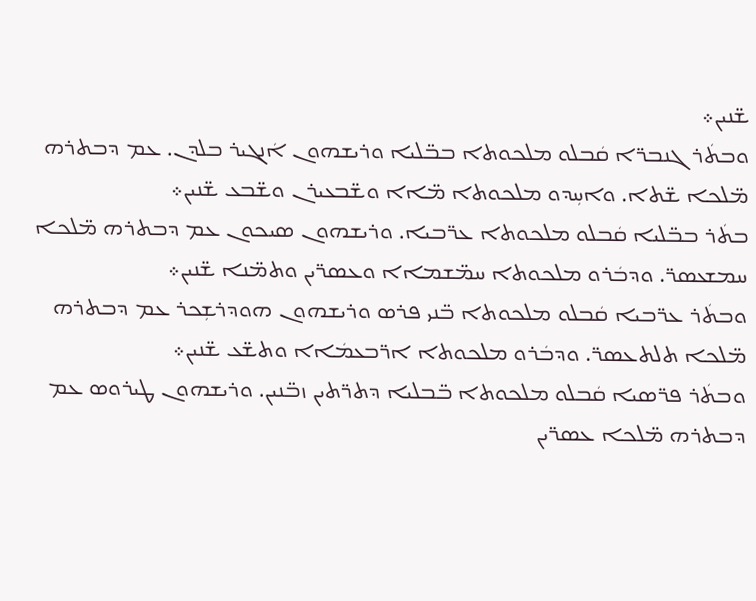ܫ̈ܢܝܢ܀
ܘܒܬܿܪ ܓܢܒܪ̈ܐ ܩܿܒܠܘ ܡܠܟܘܬܐ ܒܒ̈ܠܝܐ ܘܪܝܫܗܘܢ ܐܿܢܓܝܪ ܒܠܕܢ. ܥܡ ܕܒܬܪܗ ܡ̈ܠܟܐ ܫ̈ܬܐ. ܘܐܚܼܕܘ ܡܠܟܘܬܐ ܡ̈ܐܐ ܘܫ̈ܒܥܝܪܢ ܘܫ̈ܒܥ ܫ̈ܢܝܢ܀
ܒܬܿܪ ܒܒ̈ܠܝܐ ܩܿܒܠܘ ܡܠܟܘܬܐ ܥܪ̈ܒܝܐ. ܘܪܝܫܗܘܢ ܣܝܟܘܢ ܥܡ ܕܒܬܪܗ ܡ̈ܠܟܐ ܚܡܫܥܣܪ̈. ܘܕܒܿܪܘ ܡܠܟܘܬܐ ܚܡ̈ܫܡܐܐ ܘܥܣܪ̈ܝܢ ܘܬܡ̈ܢܐ ܫ̈ܢܝܢ܀
ܘܒܬܿܪ ܥܪ̈ܒܝܐ ܩܿܒܠܘ ܡܠܟܘܬܐ ܒ̈ܢܝ ܦܪܣ ܘܪܝܫܗܘܢ ܗܘܕܪܫܼܟܪ ܥܡ ܕܒܬܪܗ ܡ̈ܠܟܐ ܬܠܬܥܣܪ̈. ܘܕܒܿܪܘ ܡܠܟܘܬܐ ܐܪ̈ܒܥܡܿܐܐ ܘܬܫ̈ܥ ܫ̈ܢܝܢ܀
ܘܒܬܿܪ ܦܪ̈ܣܝܐ ܩܿܒܠܘ ܡܠܟܘܬܐ ܒ̈ܒܠܝܐ ܕܬܪ̈ܬܝܢ ܙܒ̈ܢܝܢ. ܘܪܝܫܗܘܢ ܛܝܪܘܣ ܥܡ ܕܒܬܪܗ ܡ̈ܠܟܐ ܥܣܪ̈ܝܢ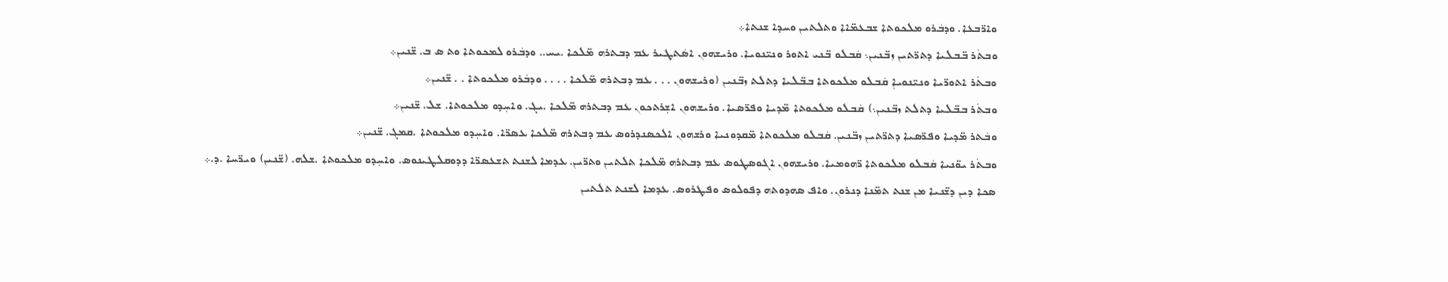ܘܐܪ̈ܒܥܐ. ܘܕܒܿܪܘ ܡܠܟܘܬܐ ܫܒܥܡ̈ܐܐ ܘܬܠܬܝܢ ܘܚܕܐ ܫܢܬܐ܀
ܘܒܬܿܪ ܒ̈ܒܠܝܐ ܕܬܪ̈ܬܝܢ ܙܒ̈ܢܝܢ܆ ܩܿܒܠܘ ܒ̈ܢܝ ܐܬܘܪ ܘܢܝ̈ܢܘܝܐ. ܘܪܝܫܗܘܢ ܐܣܿܬܛܝܪ ܥܡ ܕܒܬܪܗ ܡ̈ܠܟܐ .ܝܚ.. ܘܕܒܿܪܘ ܠܡܟܘܬܐ ܘܬ ܣ ܒ. ܫ̈ܢܝܢ܀
ܘܒܬܿܪ ܐܬܘܪ̈ܝܐ ܘܢܝ̈ܢܘܝܐܼ ܩܿܒܠܘ ܡܠܟܘܬܐ ܒܒ̈ܠܝܐ ܕܬܠܬ ܙܒ̈ܢܝܢ (ܘܪܝܫܗܘܢ . . . ܥܡ ܕܒܬܪܗ ܡ̈ܠܟܐ . . . . ܘܕܒܿܪܘ ܡܠܟܘܬܐ . . ܫ̈ܢܝܢ܀
ܘܒܬܿܪ ܒܒ̈ܠܝܐ ܕܬܠܬ ܙܒ̈ܢܝܢ܆) ܩܿܒܠܘ ܡܠܟܘܬܐ ܡ̈ܕܝܐ ܘܦܪ̈ܣܝܐ. ܘܪܝܫܗܘܢ ܐܫܼܪܬܟܘܢ ܥܡ ܕܒܬܪܗ ܡ̈ܠܟܐ .ܝܓ. ܘܐܚܼܕܘ ܡܠܟܘܬܐ. ܫܠ. ܫ̈ܢܝܢ܀
ܘܒܿܬܪ ܡ̈ܕܝܐ ܘܦܪ̈ܣܝܐ ܕܬܪ̈ܬܝܢ ܙܒ̈ܢܝܢ. ܩܿܒܠܘ ܡܠܟܘܬܐ ܡ̈ܩܕܘܢܝܐ ܘܪܫܗܘܢ ܐܠܟܣܢܕܪܘܣ ܥܡ ܕܒܬܪܗ ܡ̈ܠܟܐ ܥܣܪ̈ܐ. ܘܐܚܼܕܘ ܡܠܟܘܬܐ .ܩܡܓ. ܫ̈ܢܝܢ܀
ܘܒܬܿܪ ܝܘ̈ܢܝܐ ܩܿܒܠܘ ܡܠܟܘܬܐ ܪ̈ܗܘܡܝܐ. ܘܪܝܫܗܘܢ ܐܓܘܣܛܘܣ ܥܡ ܕܒܬܪܗ ܡ̈ܠܟܐ ܬܠܬܝܢ ܘܬܪ̈ܝܢ. ܥܕܡܐ ܠܫܢܬ ܬܫܥܣܪ̈ܐ ܕܕܘܩܠܛܝܢܘܣ. ܘܐܚܼܕܘ ܡܠܟܘܬܐ .ܫܠܗ. (ܫ̈ܢܝܢ) ܘܝܪ̈ܚܐ .ܕ.܀
ܣܟܐ ܕܝܢ ܕܫ̈ܢܝܐ ܡܢ ܫܢܬ ܬܡ̈ܢܐ ܕܢܪܘܢ. ܘܐܦ ܣܗܕܘܬܗ ܕܦܘܠܘܣ ܘܦܛܪܘܣ. ܥܕܡܐ ܠܫܢܬ ܬܠܬܝܢ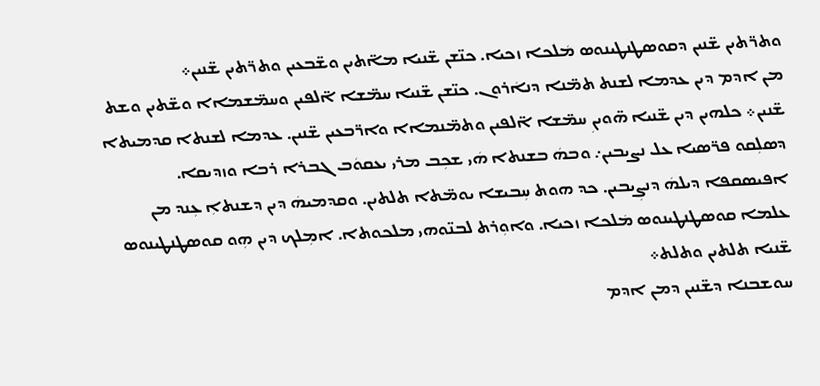ܘܬܪ̈ܬܝܢ ܫ̈ܢܝܢ ܕܩܘܣܛܢܛܝܢܘܣ ܡܿܠܟܐ ܙܟܝܐ. ܟܢ̈ܫܢ ܫ̈ܢܝܐ ܡܐ̈ܬܝܢ ܘܫ̈ܒܥܝܢ ܘܬܪ̈ܬܝܢ ܫ̈ܢܝܢ܀
ܡܢ ܐܕܡ ܕܝܢ ܥܕܡܐ ܠܫܢܬ ܬܡ̈ܢܐ ܕܢܐܿܪܘܢ. ܟܢ̈ܫܢ ܫ̈ܢܝܐ ܚܡ̈ܫܐ ܐ̈ܠܦܝܢ ܘܚܡ̈ܫܡܐܐ ܘܫ̈ܬܝܢ ܘܫܬ ܫ̈ܢܝܢ܀ ܟܠܗܝܢ ܕܝܢ ܫ̈ܢܝܐ ܗ̈ܘܝܢܼ ܚܡ̈ܫܐ ܐ̈ܠܦܝܢ ܘܬܡ̈ܢܡܐܐ ܘܐܪ̈ܒܥܝܢ ܫ̈ܢܝܢ. ܥܕܡܐ ܠܫܢܬܐ ܩܕܡܝܬܐ ܕܣܠܼܩܘ ܦܪ̈ܣܝܐ ܥܠ ܢܨܝܒܝܢ܇ ܘܒܗܿ ܒܫܢܬܐ ܗܿܝ ܫܟܼܒ ܡܪܝ ܝܥܩܘܿܒ ܓܒܪܐ ܪܒܐ ܘܙܕܝܩܐ. ܐܦܝܣܩܦܐ ܕܝܠܗܿ ܕܢܨܼܝܒܝܢ. ܟܕ ܗܘܬ ܚܼܒܝܫܐ ܝܘܡ̈ܬܐ ܬܠܬܝܢ. ܘܩܕܡܝܗܿ ܕܝܢ ܕܫܢܬܐܼ ܥܼܢܕ ܡܢ ܥܠܡܐ ܩܘܣܛܢܛܝܢܘܣ ܡܿܠܟܐ ܙܟܝܐ. ܘܐܘܼܪܬ ܠܒܢ̈ܘܗܝ ܡܠܟܘܬܐ. ܐܡܼܠܟ ܕܝܢ ܗܼܘ ܩܘܣܛܢܛܝܢܘܣ ܫ̈ܢܝܐ ܬܠܬܝܢ ܘܬܠܬ܀
ܚܘܫܒܢܐ ܕܫ̈ܢܝܢ ܕܡܢ ܐܕܡ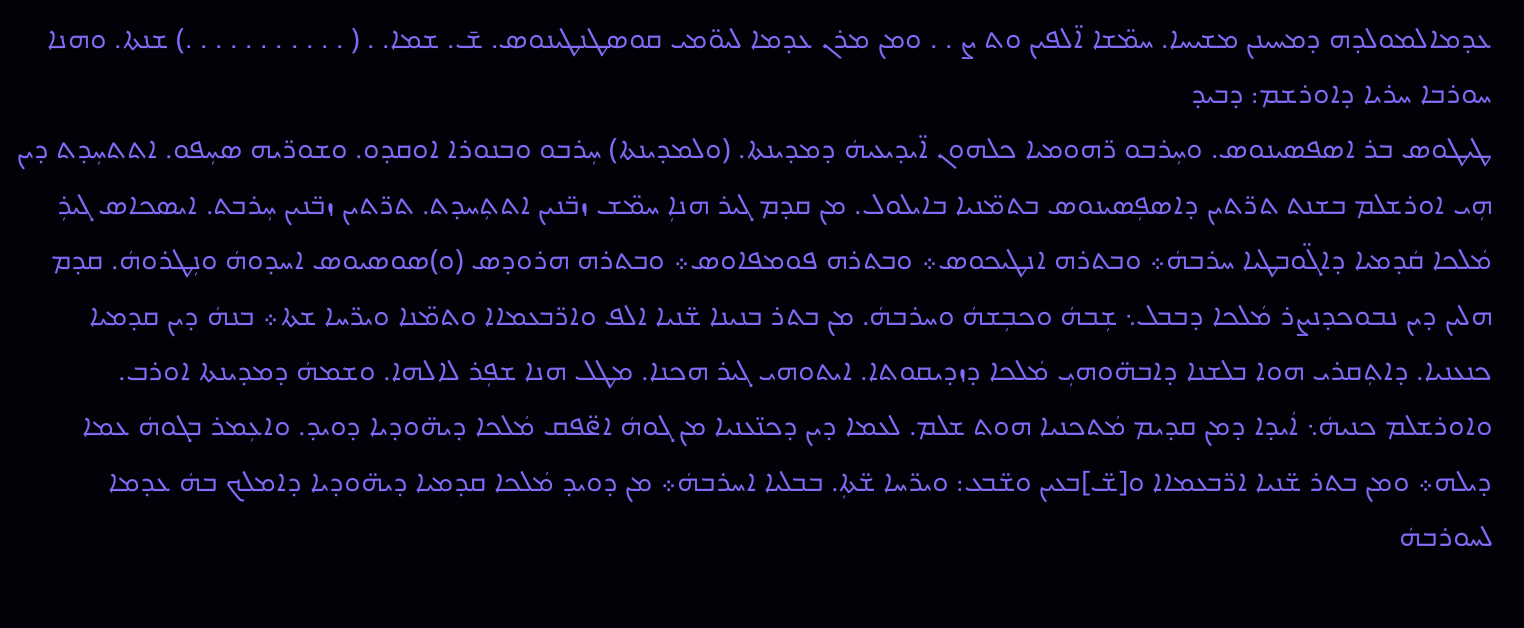ܥܕܡܐܠܡܘܠܕܗ ܕܡܚܝܢܢ ܡܫܝܚܐ. ܚܡ̈ܫܐ ܐ̈ܠܦܝܢ ܘܬ ܨ . . ܘܡܢ ܡܪܢ ܥܕܡܐ ܠܝܘ̈ܡܝ ܩܘܣܛܢܛܝܢܘܣ. ܫ̄. ܫܡܐ. . ( . . . . . . . . . . .) ܫܢܬܐ. ܘܗܢܐ ܚܘܪܒܐ ܚܪܝܐ ܕܐܘܪܫܡ: ܕܒܝܕ
ܛܝܛܘܣ ܒܪ ܐܣܦܣܝܢܘܣ. ܘܚܼܪܒܘ ܪ̈ܗܘܡܝܐ ܟܠܗܘܢ ܐ̈ܝܕܝܥܝܗܿ ܕܡܕܝܢܬܐ. (ܘܠܡܕܝܢܬܐ) ܚܼܪܒܘ ܘܒܢܘܪܐ ܐܘܩܕܘ. ܘܫܘܪ̈ܝܗ ܣܚܼܦܘ. ܐܬܬܚܼܕܬ ܕܝܢ ܗܼܝ ܐܘܪܫܠܡ ܒܫܢܬ ܬܪ̈ܬܝܢ ܕܐܣܦܼܣܝܢܘܣ ܒܬܡ̈ܢܝܐ ܒܐܝܠܘܠ. ܡܢ ܩܕܡ ܓܝܪ ܗܢܐܼ ܚܡ̈ܫ ܙܒ̈ܢܝܢ ܐܬܬܼܚܕܬ. ܬܪ̈ܬܝܢ ܙܒ̈ܢܝܢ ܚܼܪܒܬ. ܐܝܣܟܐܣ ܓܝܪܼ ܡܿܠܟܐ ܩܿܕܡܝܐ ܕܐܓ̈ܘܒܛܝܐ ܚܪܒܗܿ܀ ܘܒܬܪܗ ܐܢܛܝܟܘܣ܀ ܘܒܬܪܗ ܦܘܡܦܐܘܣ܀ ܘܒܬܪܗ ܗܪܘܕܣ (ܘ)ܣܘܣܝܘܣ ܐܚܕܘܗܿ ܘܢܼܛܪܘܗܿ. ܩܕܡ ܗܠܝܢ ܕܝܢ ܢܒܘܟܕܢܨܪ ܡܿܠܟܐ ܕܒܒܠ܆ ܫܼܒܗܿ ܘܟܒܼܫܗܿ ܘܚܪܒܗܿ. ܡܢ ܒܬܪ ܒܢܝܢܐ ܫ̈ܢܝܐ ܐܠܦ ܘܐܪ̈ܒܥܡܐܐ ܘܬܡ̈ܢܐ ܘܝܪ̈ܚܐ ܫܬܐ܀ ܒܢܗܿ ܕܝܢ ܩܕܡܝܐ ܟܢܥܢܝܐ. ܕܐܬܼܩܪܝ ܗܘܐ ܒܠܫܢܐ ܕܐܒܗ̈ܘܗܝܼ ܡܿܠܟܐ ܕܙܕܝܩܘܬܐ. ܐܝܬܘܗܝ ܓܝܪ ܗܟܢܐ. ܡܛܠ ܗܢܐ ܫܦܼܪ ܠܐܠܗܐ. ܘܫܡܗܿ ܕܡܕܝܢܬܐ ܐܘܪܒ. ܘܐܘܪܫܠܡ ܟܢܝܗܿ܆ ܐܿܝܕܐ ܕܡܢ ܩܕܝܡ ܡܿܬܟܢܝܐ ܗܘܬ ܫܠܡ. ܠܥܡܐ ܕܝܢ ܕܟܢ̈ܥܢܝܐ ܡܢ ܓܘܗܿ ܐܧܦܩ ܡܿܠܟܐ ܕܝܗ̈ܘܕܝܐ ܕܘܝܕ. ܘܐܥܼܡܪ ܒܓܘܗܿ ܥܡܐ ܕܝܠܗ܀ ܘܡܢ ܒܬܪ ܫ̈ܢܝܐ ܐܪ̈ܒܥܡܐܐ ܘ[ܫ̈]ܒܥܝܢ ܘܫ̈ܒܥ: ܘܝܪ̈ܚܐ ܫ̈ܬܐܼ. ܒܒܠܝܐ ܐܚܪܒܗܿ܀ ܡܢ ܕܘܝܕ ܡܿܠܟܐ ܩܕܡܝܐ ܕܝܗ̈ܘܕܝܐ ܕܐܡܠܟ ܒܗܿ ܥܕܡܐ ܠܚܘܪܒܗܿ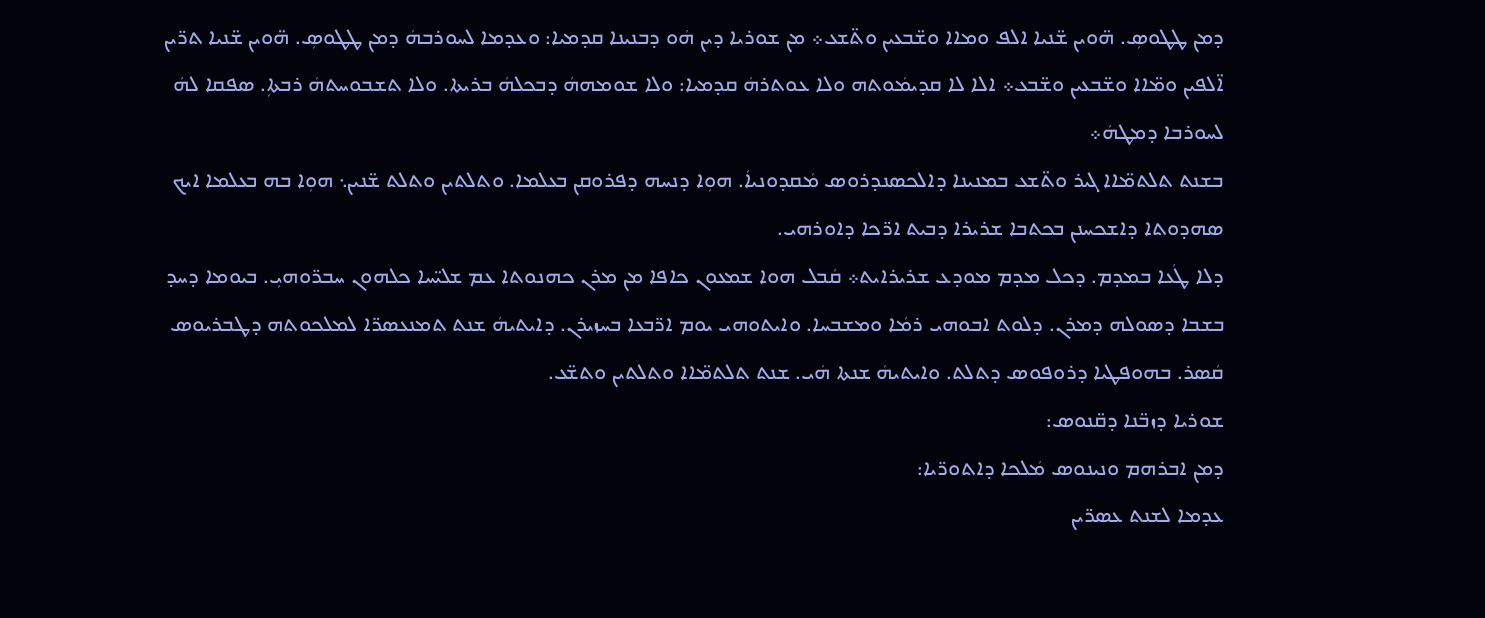ܕܡܢ ܛܛܘܣܼ. ܗ̈ܘܝܢ ܫ̈ܢܝܐ ܐܠܦ ܘܡܐܐ ܘܫ̈ܒܥܝܢ ܘܬ̈ܫܥ܀ ܡܢ ܫܘܪܝܐ ܕܝܢ ܗܿܘ ܕܒܢܝܢܐ ܩܕܡܝܐ: ܘܥܕܡܐ ܠܚܘܪܒܗܿ ܕܡܢ ܛܛܘܣܼ. ܗ̈ܘܝܢ ܫ̈ܢܝܐ ܬܪ̈ܝܢ ܐ̈ܠܦܝܢ ܘܡ̈ܐܐ ܘܫ̈ܒܥܝܢ ܘܫ̈ܒܥ܀ ܐܠܐ ܠܐ ܩܕܝܡܿܘܬܗ ܘܠܐ ܥܘܬܪܗܿ ܩܕܡܝܐ: ܘܠܐ ܫܘܡܗܗܿ ܕܒܟܠܗܿ ܒܪܝܬܐ. ܘܠܐ ܬܫܒܘܚܬܗܿ ܪܒܬܐܼ. ܣܦܩܐ ܠܗܿ ܠܚܘܪܒܐ ܕܡܛܗܿ܀
ܒܫܢܬ ܬܠܬܡ̈ܐܐ ܓܝܪ ܘܬ̈ܫܥ ܒܡܢܝܢܐ ܕܐܠܟܣܢܕܪܘܣ ܡܿܩܕܘܢܝܐܿ. ܗܘܼܐ ܕܢܚܗ ܕܦܪܘܩܢ ܒܥܠܡܐ. ܘܬܠܬܝܢ ܘܬܠܬ ܫ̈ܢܝܢ܆ ܗܘܼܐ ܒܗ ܒܥܠܡܐ ܐܝܟ ܣܗܕܘܬܐ ܕܐܫܟܚܢܢ ܒܟܬܒܐ ܫܪܝܪܐ ܕܒܝܬ ܐܪ̈ܟܐ ܕܐܘܪܗܝ.
ܕܠܐ ܛܿܥܐ ܒܡܕܡ. ܕܟܠ ܡܕܡ ܡܘܕܥ ܫܪܝܪܐܝܬ܀ ܩܿܒܠ ܗܘܐ ܫܡܥܘܢ ܟܐܦܐ ܡܢ ܡܪܢ ܟܗܢܘܬܐ ܥܡ ܫܠܝ̈ܚܐ ܟܠܗܘܢ ܚܒܪ̈ܘܗܝܼ. ܒܝܘܡܐ ܕܚܕ ܒܫܒܐ ܕܣܘܠܗ ܕܡܪܢ. ܕܠܘܬ ܐܒܘܗܝ ܪܡܿܐ ܘܡܫܒܚܐ. ܘܐܝܬܘܗܝ ܝܘܡ ܐܪ̈ܒܥܐ ܒܚܙܝܪܢ. ܕܐܝܬܝܗܿ ܫܢܬ ܬܡܢܥܣܪ̈ܐ ܠܡܠܟܘܬܗ ܕܛܒܪܝܘܣ ܩܿܣܪ. ܒܗܘܦܛܝܐ ܕܪܘܦܘܣ ܕܬܠܬ. ܘܐܝܬܝܗܿ ܫܢܬܐ ܗܿܝ. ܫܢܬ ܬܠܬܡ̈ܐܐ ܘܬܠܬܝܢ ܘܬܫ̈ܥ.
ܫܘܪܝܐ ܕܙܒ̈ܢܐ ܕܩ̈ܢܘܣ:
ܕܡܢ ܐܒܪܗܡ ܘܢܝܢܘܣ ܡܿܠܟܐ ܕܐܬܘܪ̈ܝܐ:
ܥܕܡܐ ܠܫܢܬ ܥܣܪ̈ܝܢ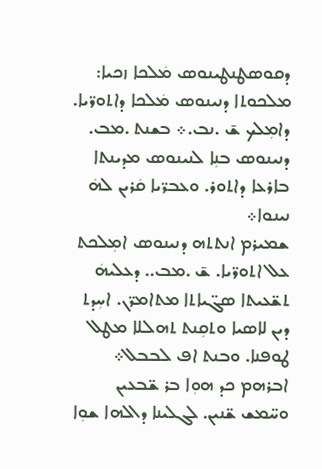ܕܩܘܣܛܢܛܝܢܘܣ ܡܿܠܟܐ ܙܟܝܐ:
ܡܠܟܘܬܐ ܕܢܝܢܘܣ ܡܿܠܟܐ ܕܐܬܘܪ̈ܝܐ. ܕܐܡܼܠܟ ܫ̄ .ܢܒ.܀ ܒܫܢܬ .ܡܒ. ܕܢܝܢܘܣ ܒܢܼܐ ܠܢܝܢܘܣ ܡܕܝܢܬܐ ܒܐܪܥܐ ܕܐܬܘܪ. ܘܥܒܪ̈ܝܐ ܩܿܪܝܢ ܠܗܿ ܢܝܢܘܐ܀
ܫܡܝܪܡ ܐܢܬܬܗ ܕܢܝܢܘܣ ܐܡܼܠܟܬ ܥܠ ܐܬܘܪ̈ܝܐ. ܫ̄ .ܡܒ.. ܕܥܠܝܗܿ ܬܫ̈ܥܝܬܐ ܣܓ̈ܝܐܬܐ ܡܬܐܡܪ̈ܢ. ܐܚܼܕܬ ܕܝܢ ܠܐܣܝܐ ܘܬܩܼܢܬ ܬܗܠܠܐ ܡܛܠ ܛܘܦܢܐ. ܘܒܢܬ ܐܦ ܠܒܒܠ܀ ܐܒܪܗܡ ܟܕ ܗܘܼܐ ܒܪ ܫ̈ܒܥܝܢ ܘܚ̈ܡܫ ܫ̈ܢܝܢ. ܠܓܠܝܢܐ ܕܐܠܗܐ ܫܘܼܐ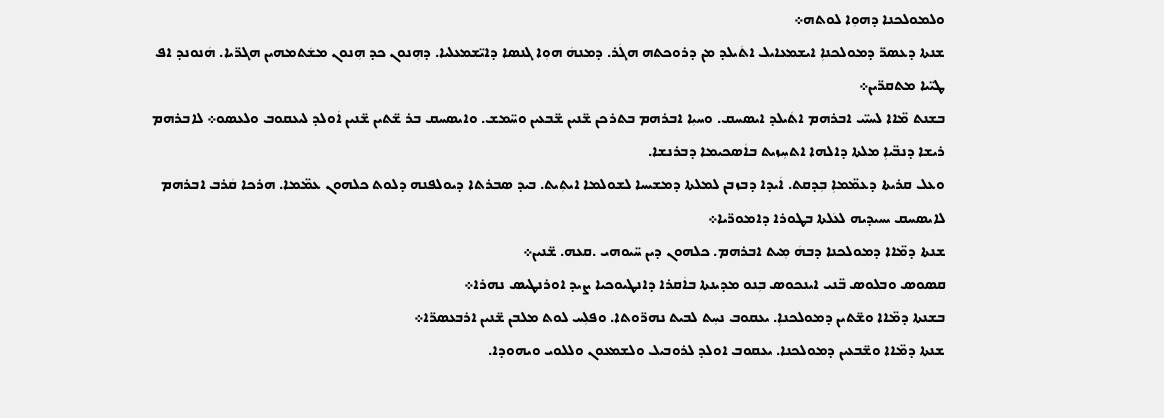ܘܠܡܘܠܟܢܐ ܕܗܘܼܐ ܠܘܬܗ܀
ܫܢܬܐ ܕܥܣܪ̈ ܕܡܘܠܟܢܐܼ ܐܝܫܡܥܐܝܠ ܐܬܿܝܠܕ ܡܢ ܕܪܘܟܬܗ ܗܓܿܪ. ܕܡܢܗܿ ܗܘܼܐ ܓܢܣܐ ܕܐܝ̈ܫܡܥܠܝܐ. ܕܗܼܢܘܢ ܟܕ ܗܼܢܘܢ ܡܫܿܬܡܗܝܢ ܗܓܪ̈ܝܐ. ܗܿܢܘܢܕ ܐܦ ܛܝ̈ܝܐ ܡܬܩܪ̈ܝܢ܀
ܒܫܢܬ ܡ̈ܐܐ ܠܚܝ̈ܝ ܐܒܪܗܡ ܐܬܿܝܠܕ ܐܝܣܚܩ. ܘܚܝܼܐ ܐܒܪܗܡ ܒܬܪܟܢ ܫ̈ܢܝܢ ܫ̈ܒܥܝܢ ܘܚ̈ܡܫ. ܘܐܝܣܚܩ ܒܪ ܫ̈ܬܝܢ ܫ̈ܢܝܢ ܐܿܘܠܕ ܠܝܥܩܘܒ ܘܠܥܣܘ܀ ܠܐܒܪܗܡ ܪܝܫܐ ܕܢܒ̈ܝܐܼ ܡܠܬܐ ܕܐܠܗܐ ܐܬܚܼܙܝܬ ܒܐܿܣܟܝܡܐ ܕܒܪܢܫܐ.
ܘܥܠ ܩܪܝܬܐ ܕܥܡ̈ܡܐܼ ܒܼܕܩܬ. ܐܿܝܕܐ ܕܒܙܒܢ ܠܡܠܬܐ ܕܡܫܝܚܐ ܠܫܘܠܡܐ ܐܝܬܼܝܬ. ܒܝܕ ܣܒܪܬܐ ܕܝܘܠܦܢܗ ܕܠܘܬ ܟܠܗܘܢ ܥܡ̈ܡܐ. ܗܪܟܐ ܩܿܪܒ ܐܒܪܗܡ ܠܐܝܣܚܩ ܝܚܝܕܝܗ ܠܥܿܠܬܐ ܒܛܘܪܐ ܕܐܡܘܪ̈ܝܐ܀
ܫܢܬܐ ܕܡ̈ܐܐ ܕܡܘܠܟܢܐ ܕܒܗܿ ܡܼܝܬ ܐܒܪܗܡ. ܟܠܗܘܢ ܕܝܢ ܚ̈ܝܘܗܝ .ܩܥܗ. ܫ̈ܢܝܢ܀
ܩܣܘܣ ܘܒܠܘܣ ܒ̈ܢܝ ܐܝܢܟܘܣ ܒܼܢܘ ܡܕܝܢܬܐ ܒܐܿܩܪܐ ܕܐܢܛܝܘܟܝܐ ܨܝܕ ܐܘܪܢܛܝܣ ܢܗܪܐ܀
ܒܫܢܬܐ ܕܡ̈ܐܐ ܘܫ̈ܬܝܢ ܕܡܘܠܟܢܐܼ. ܝܥܩܘܒ ܢܚܼܬ ܠܒܝܬ ܢܗܪ̈ܘܬܐ. ܘܦܠܼܚ ܠܘܬ ܡܠܒܢ ܫ̈ܢܝܢ ܐܪܒܥܣܪ̈ܐ܀
ܫܢܬܐ ܕܡ̈ܐܐ ܘܫ̈ܒܥܝܢ ܕܡܘܠܟܢܐ. ܝܥܩܘܒ ܐܘܠܕ ܠܪܘܒܝܠ ܘܠܫܡܥܘܢ ܘܠܠܘܝ ܘܝܗܘܕܐ.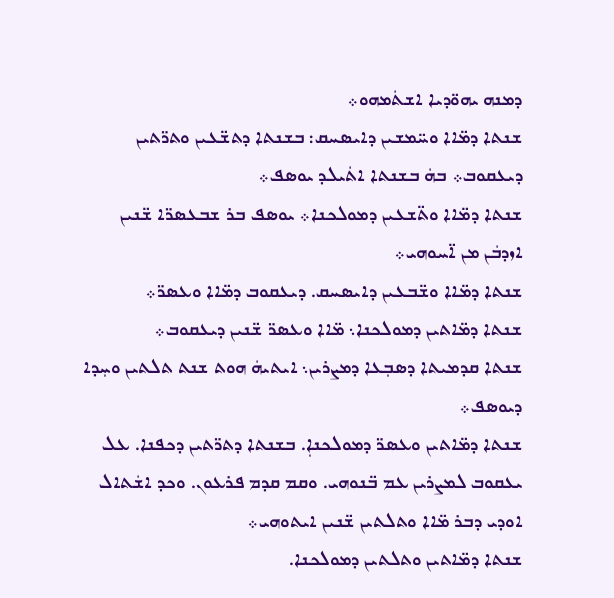ܕܡܢܗ ܝܗܘ̈ܕܝܐ ܐܫܬܿܡܗܘ܀
ܫܢܬܐ ܕܡ̈ܐܐ ܘܚ̈ܡܫܝܢ ܕܐܝܣܚܩ: ܒܫܢܬܐ ܕܬܫ̈ܥܝܢ ܘܬܪ̈ܬܝܢ ܕܝܥܩܘܒ܀ ܒܗܿ ܒܫܢܬܐ ܐܬܿܝܠܕ ܝܘܣܦ܀
ܫܢܬܐ ܕܡ̈ܐܐ ܘܬ̈ܫܥܝܢ ܕܡܘܠܟܢܐ܀ ܝܘܣܦ ܒܪ ܫܒܥܣܪ̈ܐ ܫ̈ܢܝܢ ܐܙܕܒܿܢ ܡܢ ܐ̈ܚܘܗܝ܀
ܫܢܬܐ ܕܡ̈ܐܐ ܘܫ̈ܒܥܝܢ ܕܐܝܣܚܩ. ܕܝܥܩܘܒ ܕܡ̈ܐܐ ܘܥܣܪ̈܀
ܫܢܬܐ ܕܡ̈ܐܬܝܢ ܕܡܘܠܟܢܐ܆ ܡ̈ܐܐ ܘܥܣܪ̈ ܫ̈ܢܝܢ ܕܝܥܩܘܒ܀
ܫܢܬܐ ܩܕܡܝܬܐ ܕܣܒܼܥܐ ܕܡܨܪܝܢ܆ ܐܝܬܝܗܿ ܗܘܬ ܫܢܬ ܬܠܬܝܢ ܘܚܼܕܐ ܕܝܘܣܦ܀
ܫܢܬܐ ܕܡ̈ܐܬܝܢ ܘܥܣܪ̈ ܕܡܘܠܟܢܐܼ. ܒܫܢܬܐ ܕܬܪ̈ܬܝܢ ܕܟܦܢܐ. ܥܠ ܝܥܩܘܒ ܠܡܨܪܝܢ ܥܡ ܒ̈ܢܘܗܝ. ܘܩܡ ܩܕܡ ܦܪܥܘܢ. ܘܟܕ ܐܫܿܬܐܠ ܐܘܕܝ ܕܒܪ ܡ̈ܐܐ ܘܬܠܬܝܢ ܫ̈ܢܝܢ ܐܝܬܘܗܝ܀
ܫܢܬܐ ܕܡ̈ܐܬܝܢ ܘܬܠܬܝܢ ܕܡܘܠܟܢܐ.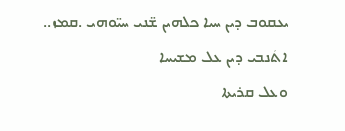ܝܥܩܘܒ ܕܝܢ ܚܝܐ ܟܠܗܝܢ ܫ̈ܢܝ ܚܝ̈ܘܗܝ .ܩܡܙ.. ܐܬܿܢܒܝ ܕܝܢ ܥܠ ܡܫܝܚܐ
ܘܥܠ ܩܪܝܬܐ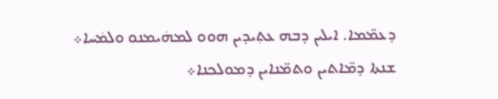ܕܥܡ̈ܡܐ. ܐܝܠܝܢ ܕܒܗ ܥܬܼܝܕܝܢ ܗܘܘ ܠܡܗܿܝܡܢܘ ܘܠܡܿܚܐ܀
ܫܢܬܐ ܕܡ̈ܐܬܝܢ ܘܬܡ̈ܢܐܝܢ ܕܡܘܠܟܢܐ܀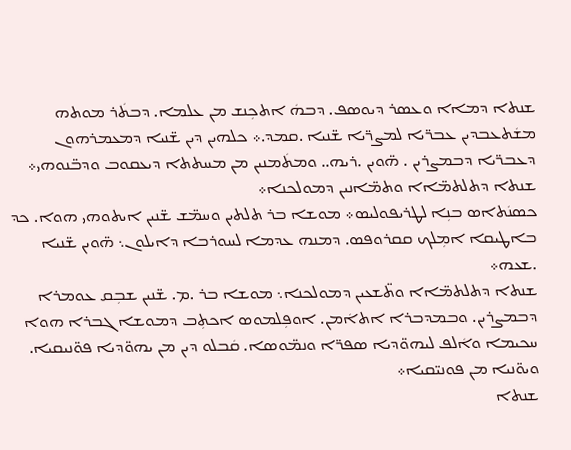ܫܢܬܐ ܕܡܐܐ ܘܥܣܪ ܕܝܘܣܦ. ܕܒܗܿ ܐܬܟܼܢܫ ܡܢ ܥܠܡܐ. ܕܒܬܿܪ ܡܘܬܗ ܡܫܿܬܥܒܕܝܢ ܥܒܪ̈ܝܐ ܠܡܨܪ̈ܝܐ ܫ̈ܢܝܐ .ܩܡܕ.܀ ܟܠܗܝܢ ܕܝܢ ܫ̈ܢܝܐ ܕܡܥܡܪܗܘܢ ܕܥܒܪ̈ܝܐ ܕܒܡܨܪܝܢ . ܗ̈ܘܝܢ .ܪܝܗ.. ܘܡܬܿܡܢܝܢ ܡܢ ܡܚܬܬܐ ܕܝܥܩܘܒ ܘܕܒ̈ܢܘܗܝ܀
ܫܢܬܐ ܕܬܠܬܡ̈ܐܐ ܘܬܡ̈ܐܢܝܢ ܕܡܘܠܟܢܐ܀
ܟܣܢܿܬܐܣ ܒܢܼܐ ܠܛܪܝܦܘܠܝܣ܀ ܡܘܫܐ ܒܪ ܬܠܬܝܢ ܘܚܡ̈ܫ ܫ̈ܢܝܢ ܐܝܬܘܗܝ ܗܘܐ. ܟܕ ܒܐܛܝܩܐ ܐܡܼܠܟ ܩܩܪܘܦܣ. ܕܡܢܗ ܥܕܡܐ ܠܚܘܪܒܐ ܕܐܝܠܘܢ܆ ܗ̈ܘܝܢ ܫ̈ܢܝܐ .ܫܥܗ܀
ܫܢܬܐ ܕܬܠܬܡ̈ܐܐ ܘܬ̈ܫܥܝܢ ܕܡܘܠܟܢܐ܆ ܡܘܫܐ ܒܪ .ܡ. ܫ̈ܢܝܢ ܫܒܼܩ ܥܘܡܪܐ ܕܒܡܨܪܝܢ. ܘܒܡܕܒܪܐ ܐܬܐܿܡܢ. ܐܘܦܼܠܡܘܣ ܐܟܬܼܒ ܕܡܘܫܐ ܓܒܪܐ ܗܘܐ ܚܟܝܡܐ ܘܐܿܠܦ ܠܝܗܘ̈ܕܝܐ ܣܦܪ̈ܐ ܘܢܡ̈ܘܣܐ. ܩܿܒܠܘ ܕܝܢ ܡܢ ܝܗܘ̈ܕܝܐ ܦܘ̈ܢܝܩܝܐ. ܘܝܘ̈ܢܝܐ ܡܢ ܦܘܢܝ̈ܩܝܐ܀
ܫܢܬܐ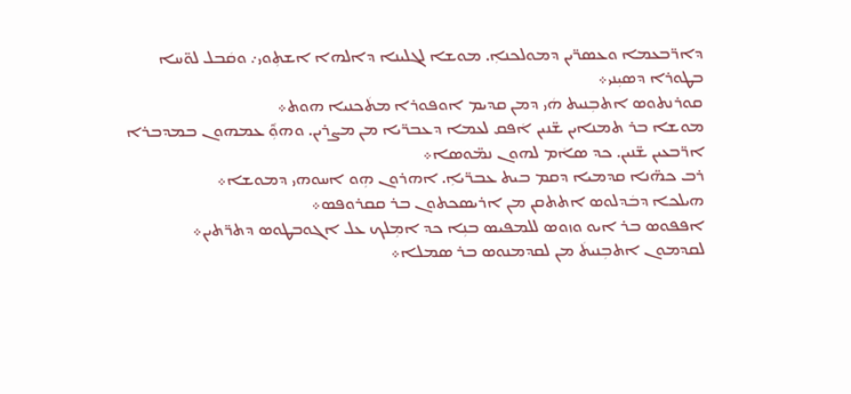ܕܐܪ̈ܒܥܡܐ ܘܥܣܪ̈ܝܢ ܕܡܘܠܟܢܐܼ. ܡܘܫܐ ܠܓܠܝܢܐ ܕܐܠܗܐ ܐܫܬܼܘܝ܇ ܘܩܿܒܠ ܠܘ̈ܚܐ ܒܛܘܪܐ ܕܣܝܼܢܝ܀
ܩܘܪܢܬܘܣ ܐܬܒܼܢܝܬ ܗܿܝ ܕܡܢ ܩܕܝܡ ܐܘܦܘܪܐ ܡܬܿܟܢܝܐ ܗܘܬ܀
ܡܘܫܐ ܒܪ ܬܡܢܐܝܢ ܫ̈ܢܝܢ ܐܿܦܩ ܠܥܡܐ ܕܥܒܪ̈ܝܐ ܡܢ ܡܨܪܝܢ. ܘܗܘܑܼ ܥܡܗܘܢ ܒܡܕܒܪܐ ܐܪ̈ܒܥܝܢ ܫ̈ܢܝܢ. ܟܕ ܣܐܿܡ ܠܗܘܢ ܢܡ̈ܘܣܐ܀
ܪܒ ܟܗ̈ܢܐ ܩܕܡܝܐ ܕܩܡ ܒܝܬ ܥܒܪ̈ܝܐܼ. ܐܗܪܘܢ ܗܼܘ ܐܚܘܗܝ ܕܡܘܫܐ܀
ܗܝܠܟܐ ܕܒܿܕܠܘܣ ܐܬܬܩܢ ܡܢ ܐܪܝܣܟܬܘܢ ܒܪ ܩܩܪܘܦܣ܀
ܐܦܦܘܣ ܒܪ ܐܝܘ ܘܙܘܣ ܠܠܡܦܝܣ ܒܢܼܐ ܟܕ ܐܡܼܠܟ ܥܠ ܐܓܘܒܛܘܣ ܕܬܪ̈ܬܝܢ܀
ܠܩܕܡܘܢ ܐܬܒܼܢܝܬܿ ܡܢ ܠܩܕܡܢܘܣ ܒܪ ܣܡܠܐ܀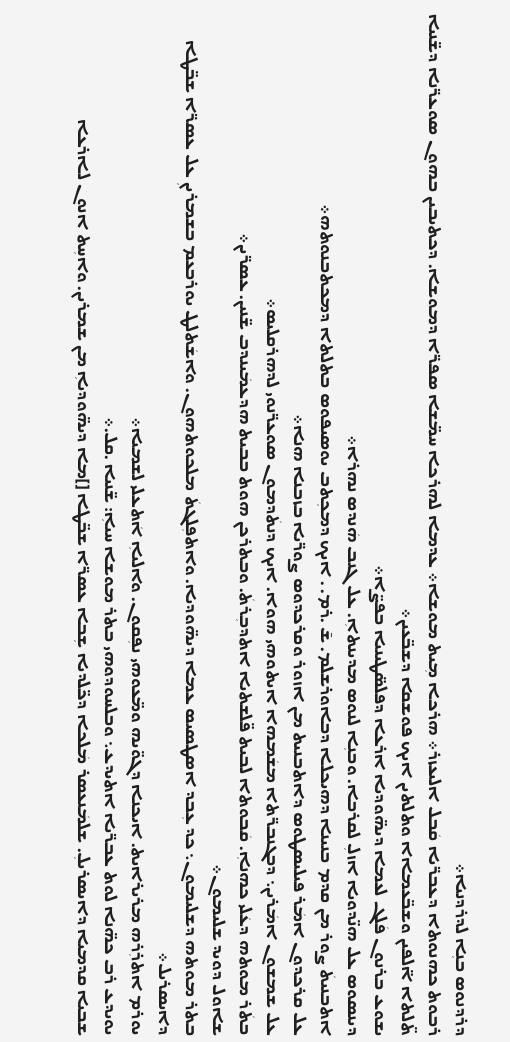ܕܪܕܢܘܣ ܒܢܼܐ ܠܕܪܕܢܝܐ܀
ܪܒܘܬ ܟܗܢܘܬܐ ܕܥܒܪ̈ܝܐ ܩܿܒܠ ܐܠܝܥܙܪ܀ ܗܪܟܐ ܡܼܝܬ ܡܘܫܐ܀ ܥܕܡܐ ܠܗܪܟܐ ܚܡ̈ܫܐ ܣܦܪ̈ܐ ܕܡܘܫܐ. ܕܟܬܝܒܝܢ ܒܗܘܢ ܣܘܥܪ̈ܢܐ ܕܫ̈ܢܝܐ ܬ̈ܠܬܐ ܐ̈ܠܦܝܢ ܘܫܒ̈ܥܡܐܐ ܘܬܠܬܝܢ ܐܝܟ ܦܘܫܩܐ ܕܫܒ̈ܥܝܢ܀
ܝܫܘܥ ܒܪܢܘܢ ܦܿܠܓ ܠܥܡܐ ܕܝܗ̈ܘܕܝܐ ܐܪܥܐ ܕܦܠܣ̈ܛܝܢܝܐ ܒܦܨ̈ܐ܀
ܕܝܢܣܘܣ ܥܠ ܗܢ̈ܕܘܝܐ ܐܙܠܼ ܠܩܪܒܐ. ܘܒܢܼܐ ܠܢܘܣ ܡܕܝܢܬܐܼ. ܥܠ ܓܢܒ ܗܿܢܕܣ ܢܗܪܐ܀
ܐܬܒܢܝܬܿ ܨܘܪ ܡܢ ܩܕܡ ܒܢܝܢܐ ܕܗܝܟܠܐ ܕܒܐܘܪܫܠܡ. ܫ̄ .ܪܡ. . ܐܝܟ ܕܡܟܼܬܒ ܝܘܣܝܦܘܣ ܒܬܠܬܐ ܕܡܟܬܒܢܘܬܗ܀
ܥܠ ܩܪܟܕܘܢ ܐܡܿܪ ܦܝܠܝܣܛܘܣ ܕܐܬܒܢܝܬ ܡܢ ܐܙܘܪ ܘܩܪܟܕܘܣ ܨܘܪ̈ܝܐ ܒܙܒܢܐ ܗܢܐ܀
ܥܠ ܫܡܫܘܢ ܐܡܿܪܝܢ܆ ܕܒܓܢܒܪ̈ܬܐ ܡܫܿܡܗܐ ܐܝܬܘܗܝ ܗܘܐ. ܐܝܟ ܕܢܬܿܕܡܘܢ ܣܘܥܪ̈ܢܘܝ ܠܕܗܪܩܠܝܣ܀
ܒܬܿܪ ܡܘܬܗ ܕܥܿܠܝ ܟܗܢܐܼ. ܩܿܒܘܬܐ ܠܒܝܬ ܦ̈ܠܫܬܝܐ ܐܬܕܒܼܪܬܿ. ܘܒܬܪܟܢ ܗܘܬ ܒܒܝܬ ܗܕܥܡܿܝܢܕܒ ܫ̈ܢܝܢ. ܥܣܪ̈ܝܢ܀
ܫܐܘܠ ܕܘܝܕ ܫܠܝܡܘܢ܀
ܒܬܪ ܡܘܬܗ ܕܫܠܝܡܘܢ܆ ܟܕ ܥܼܒܕ ܐܣܛܣܝܣ ܥܡܐ ܕܝܗ̈ܘܕܝܐ. ܘܐܬܦܼܠܓܬܿ ܡܠܟܘܬܗܘܢ. ܘܐܫܿܬܠܛ ܝܘܪܒܥܡ ܒܫܡܪܝܢܼ ܥܠ ܥܣܪ̈ܐ ܫܒ̈ܛܐ ܕܐܝܣܪܝܠ܀
ܝܘܪܡ ܐܬܪܼܪܗ ܡܪܝܪܐܝܬ. ܐܝܟܢܐ ܕܓܘ̈ܝܗ ܘܡ̈ܥܘܗܝ ܢܦܼܩܘܢ. ܘܐܠܝܐܼ ܐܿܬܥܠܝ ܠܫܡܝܐ܀
ܝܘܝܕܥ ܪܒ ܟܗ̈ܢܐ ܠܘܬ ܥܒܪ̈ܝܐ ܐܬܝܕܥ܆ ܘܒܠܚܘܕܘܗܝ ܒܬܪ ܡܘܫܐ ܚܝܐܼ: ܫ̈ܢܝܐ .ܩܠ.܀
ܫܒܝܐ ܩܕܡܝܐ ܕܐܝܣܪܝܠܼ. ܫܠܡܿܢܥܣܪ ܡܿܠܟܐ ܕܟ̈ܠܕܝܐ ܫܼܒܐ ܥܣܪ̈ܐ ܫܒ̈ܛܐ []ܡܐ ܕܝܗ̈ܘܕܝܐܼ ܡܢ ܫܡܪܝܢ. ܘܐܚܼܬ ܐܢܘܢ ܠܐܪܥܐ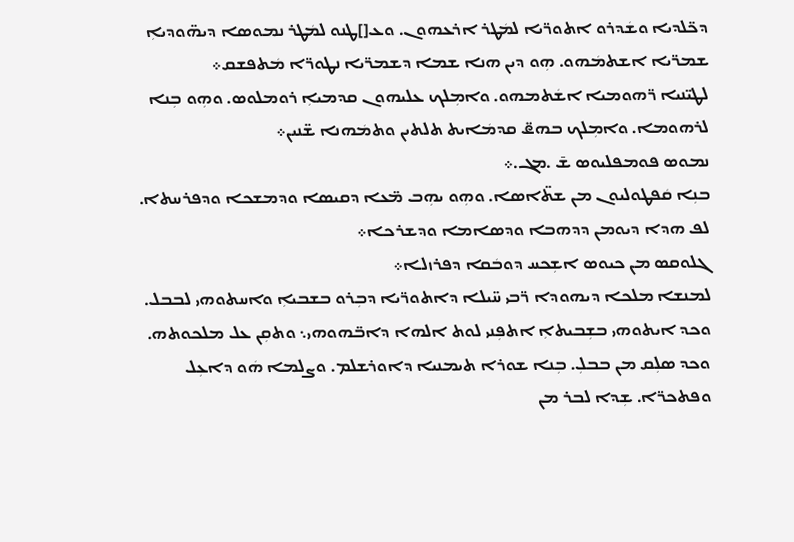ܕܟ̈ܠܕܝܐ ܘܫܿܕܪܘ ܐܬܘܪ̈ܝܐ ܠܡܿܛܪ ܐܪܥܗܘܢ. ܘܥ[]ܛܢܘ ܠܡܿܛܪ ܢܡܘܣܐ ܕܝܗ̈ܘܕܝܐܼ ܫܡܪ̈ܝܐ ܐܫܬܡܿܗܘ. ܗܼܘ ܕܝܢ ܗܢܐ ܫܡܐ ܕܫܡܪ̈ܝܐ ܢܛܘܪ̈ܐ ܡܿܬܦܫܩ܀
ܠܛܝ̈ܢܝܐ ܪ̈ܗܘܡܝܐ ܐܫܿܬܡܗܘ. ܘܐܡܼܠܟ ܥܠܝܗܘܢ ܩܕܡܝܐܼ ܪܘܡܠܘܣ. ܘܗܼܘ ܒܼܢܐ ܠܪܗܘܡܐ. ܘܐܡܼܠܟ ܒܗܧ ܩܕܡܿܐܝܬ ܬܠܬܝܢ ܘܬܡܿܗܢܐ ܫ̈ܢܝܢ܀
ܢܡܘܣ ܦܘܡܦܠܝܘܣ ܫ̄ .ܡܓ.܀
ܒܢܼܐ ܩܿܦܛܘܠܝܘܢ ܡܢ ܫܬ̈ܐܣܐ. ܘܗܼܘ ܝܗܼܒ ܡ̈ܥܐ ܕܩܝܣܐ ܘܕܡܫܟܐ ܘܕܦܪܚܬܐ. ܠܦ ܗܕܐ ܕܝܘܡܢ ܕܕܗܒܐ ܘܕܣܐܡܐ ܘܕܫܪܟܐ܀
ܓܠܘܩܣ ܡܢ ܟܝܘܣ ܐܫܼܟܚ ܕܘܒܿܩܐ ܕܦܪܙܠܐ܀
ܠܡܢܫܐ ܡܠܟܐ ܕܝܗܘܕܐ ܪ̈ܒܝ ܚ̈ܝܠܐ ܕܐܬܘܪ̈ܝܐ ܕܒܼܪܘ ܒܫܒܝܐܼ ܘܐܚܬܘܗܝ ܠܒܒܠ. ܘܟܕ ܐܝܬܘܗܝ ܒܫܼܒܝܬܐܼ ܐܬܦܼܢܝ ܠܘܬ ܐܠܗܐ ܕܐܒ̈ܗܘܗܝ܆ ܘܬܩܼܢ ܥܠ ܡܠܟܘܬܗ. ܘܟܕ ܣܠܼܩ ܡܢ ܒܒܠܼ. ܒܼܢܐ ܫܘܪܐ ܬܝܡܢܝܐ ܕܐܘܪܫܠܡ. ܘܨܠܡܐ ܗܿܘ ܕܐܥܼܠ ܘܦܬܟܪ̈ܐ. ܫܼܕܐ ܠܒܪ ܡܢ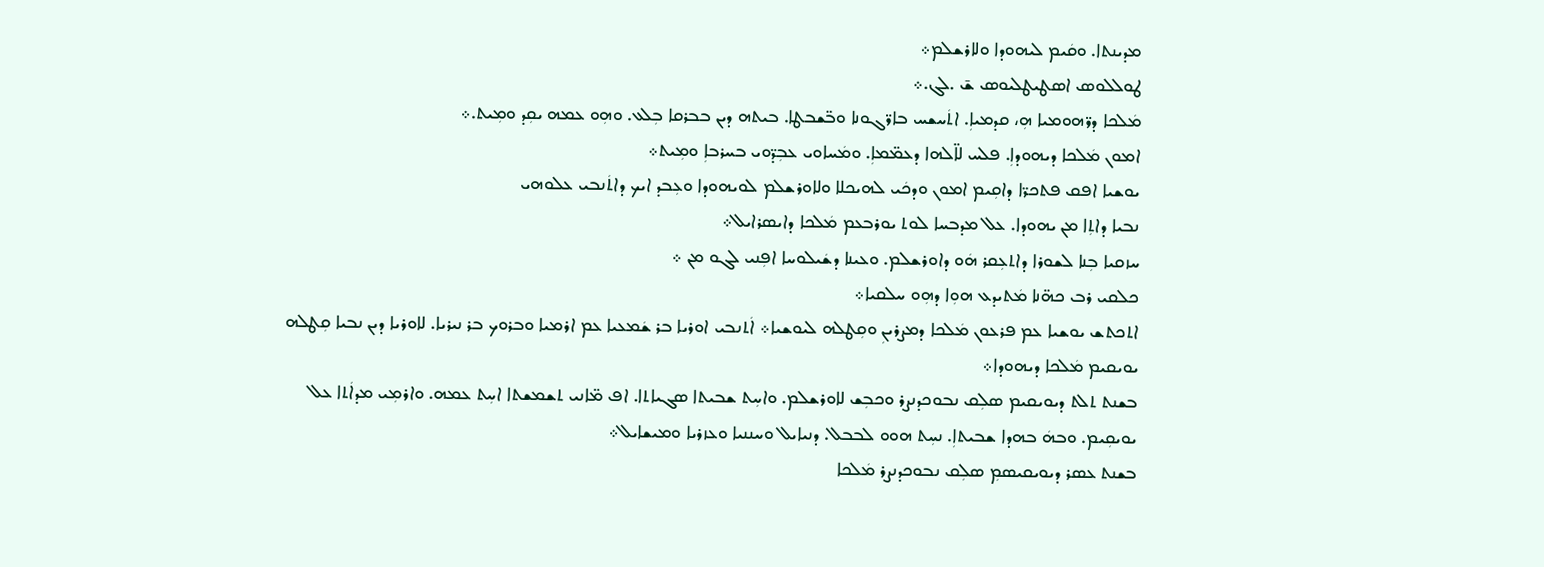ܡܕܝܢܬܐ. ܘܩܿܝܡ ܠܝܗܘܕܐ ܘܠܐܪܫܠܡ܀
ܛܘܠܠܘܣ ܐܣܛܝܛܠܝܘܣ ܫ̄ .ܠܓ.܀
ܡܿܠܟܐ ܕܪ̈ܗܘܡܝܐ ܗܼ، ܩܕܡܝܐܼ. ܐܬܿܚܫܚ ܒܐܪ̈ܓܘܢܐ ܘܒ̈ܫܒܛܐ. ܒܝܬܗ ܕܝܢ ܒܒܪܩܐ ܒܼܠܥ. ܘܗܼܘ ܥܡܗ ܝܩܼܕ ܘܡܼܝܬ.܀
ܐܡܘܢ ܡܿܠܟܐ ܕܝܗܘܕܐܼ. ܦܠܚ ܠܐ̈ܠܗܐ ܕܥܡ̈ܡܐܼ. ܘܡܿܚܐܘܝ ܥܒܼܕ̈ܘܝ ܒܚܪܒܐܼ ܘܡܼܝܬ܀
ܝܘܫܝܐ ܐܦܩ ܦܬܟܪ̈ܐ ܕܐܩܼܝܡ ܐܡܘܢ ܘܕܟܿܝ ܠܗܝܟܠܐ ܘܠܐܘܪܫܠܡ ܠܘܝܗܘܕܐ ܘܥܼܒܕ ܐܝܟ ܕܐܬܿܢܒܝ ܥܠܘܗܝ
ܢܒܝܐ ܕܐܬܼܐ ܡܢ ܝܗܘܕܐ. ܥܠ ܡܕܒܚܐ ܠܘܬ ܝܘܪܒܥܡ ܡܿܠܟܐ ܕܐܝܣܪܐܝܠ܀
ܚܙܩܝܐ ܒܼܢܐ ܠܫܘܪܐ ܕܐܬܥܼܩܪ ܗܿܘ ܕܐܘܪܫܠܡ. ܘܥܝܢܐ ܕܫܿܝܠܘܚܐ ܐܦܼܢܝ ܠܓܘ ܡܢ ܀
ܟܠܩܝ ܪܒ ܟܗ̈ܢܐ ܡܿܬܝܕܥ ܗܘܼܐ ܕܗܼܘ ܚܠܩܝܐ܀
ܐܬܟܬܫ ܝܘܫܝܐ ܥܡ ܦܪܥܘܢ ܡܿܠܟܐ ܕܡܨܪܝܢܼ ܘܩܼܛܠܗ ܠܝܘܫܝܐ܀ ܐܿܬܢܒܝ ܐܘܪܝܐ ܒܪ ܫܿܡܥܝܐ ܥܡ ܐܪܡܝܐ ܘܒܪܘܟ ܒܪ ܢܝܪܝܐ. ܠܐܘܪܝܐ ܕܝܢ ܢܒܝܐ ܩܼܛܠܗ ܝܘܝܩܝܡ ܡܿܠܟܐ ܕܝܗܘܕܐ܀
ܒܫܢܬ ܬܠܬ ܕܝܘܝܩܝܡ ܣܠܼܩ ܢܒܘܟܕܢܨܪ ܘܟܒܼܫ ܠܐܘܪܫܠܡ. ܘܐܚܼܬ ܫܒܝܬܐ ܣܓܝܐܬܐ. ܐܦ ܡ̈ܐܢܝ ܬܫܡܫܬܐ ܐܚܼܬ ܥܡܗ. ܘܐܪܡܼܝ ܡܕܐܿܬܐ ܥܠ ܝܘܝܩܼܝܡ. ܘܒܗܿ ܒܗܕܐ ܫܒܝܬܐܼ. ܢܚܼܬ ܗܘܘ ܠܒܒܠ. ܕܢܝܐܝܠ ܘܚܢܢܝܐ ܘܥܙܪܝܐ ܘܡܝܫܐܝܠ܀
ܒܫܢܬ ܥܣܪ ܕܝܘܝܩܝܣܡܼ ܣܠܼܩ ܢܒܘܟܕܢܨܪ ܡܿܠܟܐ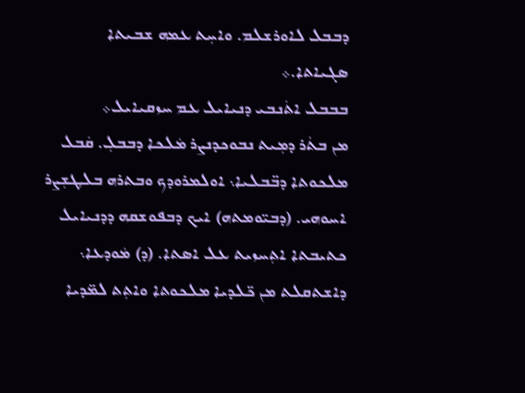ܕܒܒܠ ܠܐܘܪܫܠܡ. ܘܐܚܼܬ ܥܡܗ ܫܒܝܬܐ ܣܓܝܐܬܐ.܀
ܒܒܒܠ ܐܬܿܢܒܝ ܕܢܝܐܝܠ ܥܡ ܚܙܩܝܐܝܠ܀
ܡܢ ܒܬܿܪ ܕܡܼܝܬ ܢܒܘܟܕܢܨܪ ܡܿܠܟܐ ܕܒܒܠܼ. ܩܿܒܠ ܡܠܟܘܬܐ ܕܒ̈ܒܠܝܐ܆ ܐܘܠܡܪܘܕܟ ܘܒܬܪܗ ܒܠܛܫܼܨܪ ܐܚܘܗܝ. (ܕܒܝ̈ܘܡܬܗ) ܐܝܟ ܕܒܦܘܫܩܗ ܕܕܢܝܐܝܠ ܟܬܝܒܬܐ ܐܬܼܚܙܝܬ ܥܠ ܐܣܬܐ. (ܕ) ܡܿܘܕܥܐ܆ ܕܐܫܬܩܠܬ ܡܢ ܟ̈ܠܕܝܐ ܡܠܟܘܬܐ ܘܐܬܼܬ ܠܡ̈ܕܝܐ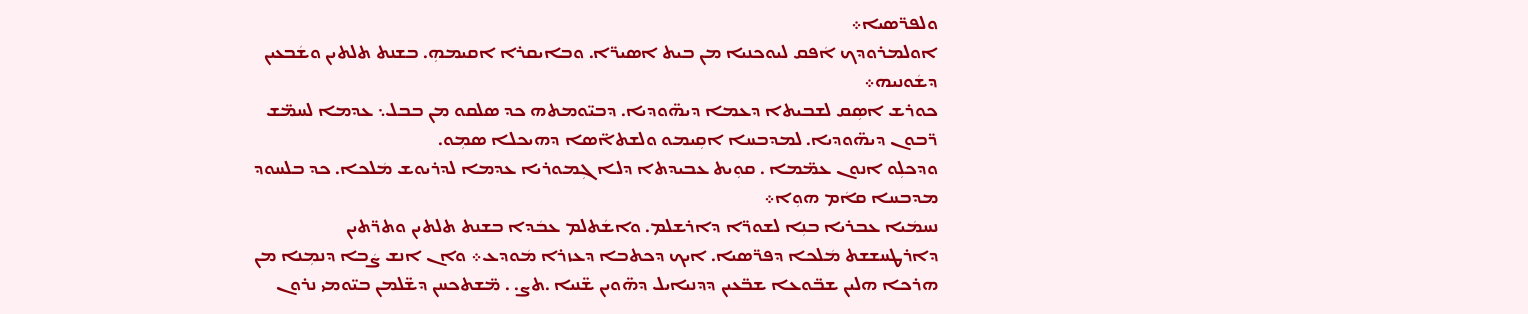ܘܠܦܪ̈ܣܝܐ܀
ܐܘܠܡܪܘܕܟ ܐܿܦܩ ܠܝܘܟܢܝܐ ܡܢ ܒܝܬ ܐܣܝܪ̈ܐ. ܘܒܐܝܩܪܐ ܐܩܝܡܗܼ. ܒܫܢܬ ܬܠܬܝܢ ܘܫܿܒܥܝܢ ܕܫܿܘܢܝܗ܀
ܟܘܪܫ ܐܣܼܩ ܠܫܒܝܬܐ ܕܥܡܐ ܕܝܗ̈ܘܕܝܐ. ܕܒܝ̈ܘܡܬܗ ܟܕ ܣܠܩܘ ܡܢ ܒܒܠ܆ ܥܕܡܐ ܠܚܡ̈ܫ ܪ̈ܒܘܢ ܕܝܗ̈ܘܕܝܐ. ܠܡܕܒܚܐ ܐܩܼܝܡܘ ܘܠܫܬܐ̈ܣܐ ܕܗܝܟܠܐ ܣܡܼܘ.
ܘܕܟܠܼܘ ܐܢܘܢ ܥܡ̈ܡܐ . ܩܘܼܝܬ ܥܒܝܕܬܐ ܕܠܐ ܓܼܡܘܪܝܐ ܥܕܡܐ ܠܕܪܝܘܫ ܡܿܠܟܐ. ܟܕ ܒܠܚܘܕ ܡܕܒܚܐ ܩܐܿܡ ܗܘܼܐ܀
ܢܚܡܿܝܐ ܥܒܪܝܐ ܒܢܼܐ ܠܫܘܪ̈ܐ ܕܐܪܫܠܡ. ܘܐܫܿܬܠܡ ܥܒܿܕܐ ܒܫܢܬ ܬܠܬܝܢ ܘܬܪ̈ܬܝܢ ܕܐܪܛܚܫܫܬ ܡܿܠܟܐ ܕܦܪ̈ܣܝܐ. ܐܝܟ ܕܟܬܒܐ ܕܥܙܪܐ ܡܿܘܕܥ܀ ܘܐܢ ܐܢܫ ܨܿܒܐ ܕܢܡܼܢܐ ܡܢ ܗܪܟܐ ܗܠܝܢ ܫܒ̈ܘܥܐ ܫܒ̈ܥܝܢ ܕܕܢܝܐܝܠ ܕܗ̈ܘܝܢ ܫ̈ܢܝܐ .ܬܨ. . ܡ̈ܫܬܟܚܢ ܕܫ̈ܠܡܢ ܒܝ̈ܘܡܝ ܢܪܘܢ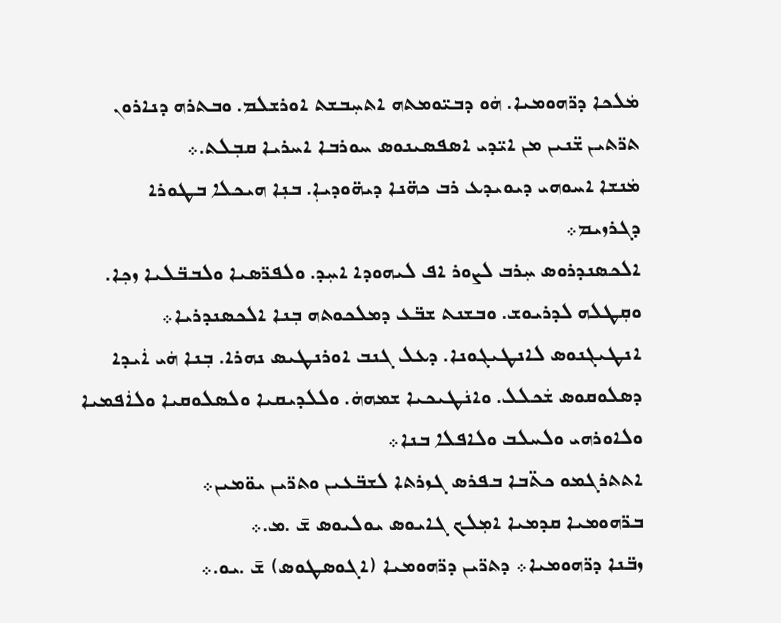ܡܿܠܟܐ ܕܪ̈ܗܘܡܝܐ. ܗܿܘ ܕܒܝ̈ܘܡܬܗ ܐܬܚܼܒܫܬ ܐܘܪܫܠܡ. ܘܒܬܪܗ ܕܢܐܪܘܢ ܬܪ̈ܬܝܢ ܫ̈ܢܝܢ ܡܢ ܐܝ̈ܕܝ ܐܣܦܣܝܢܘܣ ܚܘܪܒܐ ܐܚܪܝܐ ܩܒܼܠܬ.܀
ܡܿܢܫܐ ܐܚܘܗܝ ܕܝܘܝܕܥ ܪܒ ܟܗ̈ܢܐ ܕܝܗ̈ܘܕܝܐܼ. ܒܢܼܐ ܗܝܟܠܐ ܒܛܘܪܐ ܕܓܪܙܝܡ܀
ܐܠܟܣܢܕܪܘܣ ܚܼܪܒ ܠܨܘܪ ܐܦ ܠܝܗܘܕܐ ܐܚܼܕ. ܘܠܦܪ̈ܣܝܐ ܘܠܒܒ̈ܠܝܐ ܙܟܼܐ. ܘܩܼܛܠܗ ܠܕܪܝܘܫ. ܘܒܫܢܬ ܫܒ̈ܥ ܕܡܠܟܘܬܗ ܒܼܢܐ ܐܠܟܣܢܕܪܝܐ܀
ܐܢܛܝܓܢܘܣ ܠܐܢܛܝܓܘܢܐ. ܕܥܠ ܓܢܒ ܐܘܪܢܛܝܣ ܢܗܪܐ. ܒܼܢܐ ܗܿܝ ܐܿܝܕܐ ܕܣܠܘܩܘܣ ܫܿܟܠܠ. ܘܐܢܿܛܝܟܝܐ ܫܡܗܗܿ. ܘܠܠܕܝܩܝܐ ܘܠܣܠܘܩܝܐ ܘܠܐܿܦܡܝܐ ܘܠܐܘܪܗܝ ܘܠܚܠܒ ܘܠܐܦܠܐ ܒܢܐ܀
ܐܬܬܪܓܡܘ ܟܬ̈ܒܐ ܒܦܪܣ ܓܙܪܬܐ ܠܫܒ̈ܥܝܢ ܘܬܪ̈ܝܢ ܝܘ̈ܡܝܢ܀
ܒܪ̈ܗܘܡܝܐ ܩܕܡܝܐ ܐܡܼܠܟ ܓܐܝܘܣ ܝܘܠܝܘܣ ܫ̄ .ܡ.܀
ܙܒ̈ܢܐ ܕܪ̈ܗܘܡܝܐ܀ ܕܬܪ̈ܝܢ ܕܪ̈ܗܘܡܝܐ (ܐܓܘܣܛܘܣ) ܫ̄ .ܝܘ.܀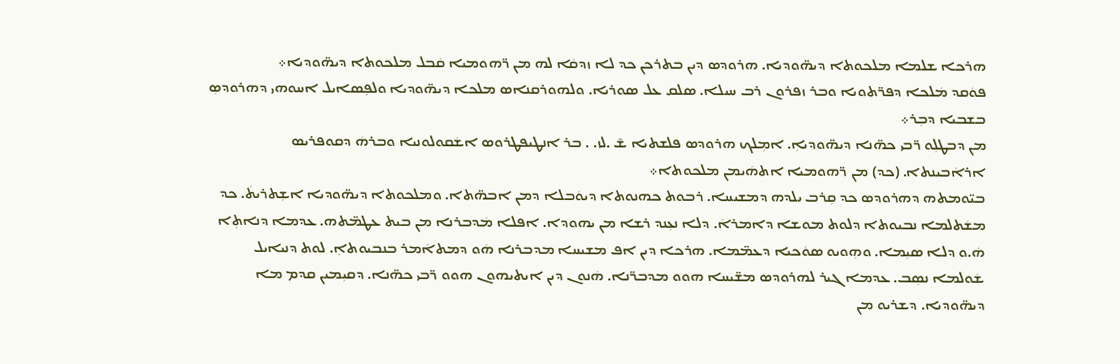ܗܪܟܐ ܫܠܡܐ ܡܠܟܘܬܐ ܕܝܗ̈ܘܕܝܐ. ܗܪܘܕܣ ܕܝܢ ܒܬܪܟܢ ܟܕ ܠܐ ܙܕܩܿܐ ܠܗ ܡܢ ܪ̈ܗܘܡܝܐ ܩܿܒܠ ܡܠܟܘܬܐ ܕܝܗ̈ܘܕܝܐ܀
ܦܘܿܩܕ ܡܿܠܟܐ ܕܦܪ̈ܬܘܝܐ ܘܒܪ ܙܦܪܘܢ ܪܒ ܚܝܠܐ. ܣܠܩ ܥܠ ܣܘܪܝܐ. ܘܠܗܘܪܩܢܐܣ ܡܠܟܐ ܕܝܗ̈ܘܕܝܐ ܘܠܦܼܣܐܝܠ ܐܚܘܗܝ ܕܗܪܘܕܣܼ ܒܫܒܝܐ ܕܒܼܪ܀
ܡܢ ܕܒܛܠܼܘ ܪ̈ܒܝ ܟܗ̈ܢܐ ܕܝܗ̈ܘܕܝܐܼ. ܐܡܼܠܟ ܗܪܘܕܣ ܦܠܫܬܝܐ ܫ̄ .ܠܙ. . ܒܪ ܐܢܛܝܦܛܪܘܣ ܐܫܿܩܘܠܘܢܝܐ ܘܒܪܗܿ ܕܩܘܦܪܝܣ ܐܪܐܿܒܝܢܬܐ. (ܟܕ) ܡܢ ܪ̈ܗܘܡܝܐ ܐܬܗܿܝܡܢ ܡܠܟܘܬܐ܀
ܒܝ̈ܘܡܬܗ ܕܗܪܘܕܣ ܟܕ ܩܼܪܒ ܝܠܕܗ ܕܡܫܝܚܐ. ܪܒܘܬ ܟܗܢܘܬܐ ܕܝܘܿܒܠܐ ܕܡܢ ܐܒܗ̈ܬܐ. ܘܡܠܟܘܬܐ ܕܝܗ̈ܘܕܝܐ ܐܫܼܬܪܝܬܿ. ܟܕ ܡܫܿܬܠܡܐ ܢܒܝܘܬܐ ܕܠܘܬ ܡܘܫܐ ܕܐܡܪܐܿ. ܕܠܐ ܢܥܼܢܕ ܪܫܐ ܡܢ ܝܗܘܕܐ. ܐܦܠܐ ܡܿܕܒܪܢܐ ܡܢ ܒܝܬ ܥܛܡ̈ܬܗ. ܥܕܡܐ ܕܢܐܬܼܐ ܗܿ.ܘ ܕܠܐ ܣܝܼܡܐ. ܘܗܼܘܝܘ ܣܘܿܟܝܐ ܕܥܡ̈ܡܐ. ܗܪܟܐ ܕܝܢ ܐܦ ܡܫܝܚܐ ܡܕܒܪܢܐ ܗܿܘ ܕܡܬܐܿܡܪ ܒܢܒܝܘܬܐܼ. ܠܘܬ ܕܢܝܐܝܠ ܫܿܘܠܡܐ ܢܣܼܒ. ܥܕܡܐ ܓܝܪ ܠܗܪܘܕܣ ܡܫ̈ܝܚܐ ܗܘܘ ܡܕܒܪ̈ܢܐ. ܗܿܢܘܢ ܕܝܢ ܐܝܬܝܗܘܢ ܗܘܘ ܪ̈ܒܝ ܟܗ̈ܢܐ. ܕܩܝܼܡܝܢ ܩܕܡ ܡܐ ܕܝܗ̈ܘܕܝܐ. ܕܫܪܝܘ ܡܢ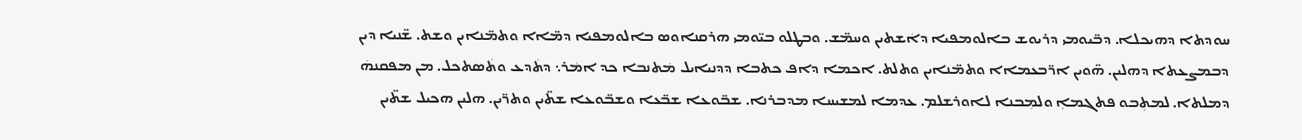ܚܘܕܬܐ ܕܗܝܟܠܐ. ܕܒ̈ܝܘܡܝ ܕܪܝܘܫ ܒܐܠܘܡܦܝܐ ܕܐܿܫܬܝܢ ܘܚܡ̈ܫ. ܘܒܛܠܘ ܒܝ̈ܘܡܝ ܗܪܩܢܐܘܣ ܒܐܠܘܡܦܝܐ ܕܡ̈ܐܐ ܘܬܡ̈ܢܐܝܢ ܘܫܬ. ܫ̈ܢܝܐ ܕܝܢ ܕܒܡܨܥܬܐ ܕܗܠܝܢ. ܗ̈ܘܝܢ ܐܪ̈ܒܥܡܐܐ ܘܬܡ̈ܢܐܝܢ ܘܬܠܬ. ܐܟܡܐ ܕܐܦ ܟܬܒܐ ܕܕܢܝܐܝܠ ܡܿܬܢܒܐ ܟܕ ܐܡܿܪ܆ ܕܬܿܕܥ ܘܬܿܣܬܟܠ. ܡܢ ܡܦܩܢܗܿ ܕܡܠܬܐ. ܠܡܬܼܒܘ ܦܬܓܡܐܼ ܘܠܡܼܒܢܐ ܠܐܘܪܫܠܡ. ܥܕܡܐ ܠܡܫܝܚܐ ܡܕܒܪܢܐ. ܫܒ̈ܘܥܐ ܫܒ̈ܥܐ ܘܫܒ̈ܘܥܐ ܫܬ̈ܝܢ ܘܬܪ̈ܝܢ. ܗܠܝܢ ܗܟܝܠ ܫܬ̈ܝܢ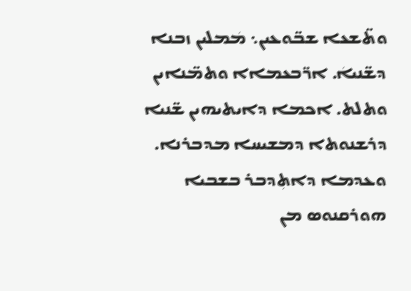ܘܬ̈ܫܥܐ ܫܒ̈ܘܥܝܢ܆ ܡܿܡܠܝܢ ܙܒܢܐ ܕܫ̈ܢܝܐܿ. ܐܪ̈ܒܥܡܐܐ ܘܬܡ̈ܢܐܝܢ ܘܬܠܬ. ܐܟܡܐ ܕܐܝܬܝܗܝܢ ܫ̈ܢܝܐ ܕܪܫܢܘܬܐ ܕܡܫܝܚܐ ܡܕܒܪܢܐ. ܘܥܕܡܐ ܕܐܬܼܕܒܪ ܒܫܒܝܐ
ܗܘܪܩܢܘܣ ܡܢ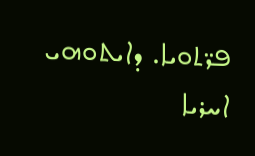ܦܪ̈ܬܘܝܐ. ܕܐܝܬܘܗܝ ܐܚܪܝܐ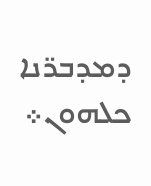ܕܡܕܒܪ̈ܢܐ ܟܠܗܘܢ܀